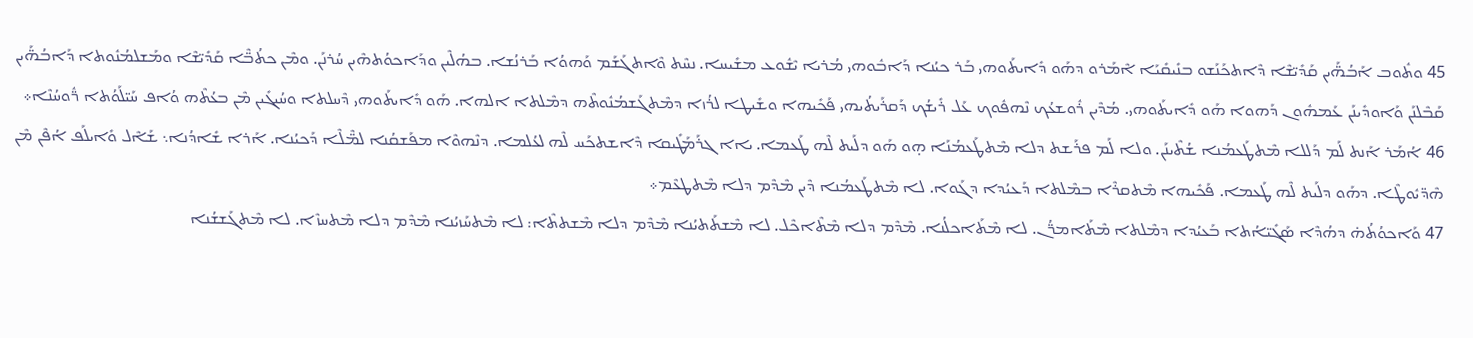45 ܘܬܽܘܒ ܐܰܒܳܗ̈ܰܝܢ ܩܰܕܺܝ̈ܫܶܐ ܕܶܐܬܟܰܢܰܫܘ ܒܢܺܝܩܺܝܰܐ ܐܶܡܰܪܘ ܕܗܰܘ ܕܺܐܝܬܰܘܗܝ ܒܰܪ ܟܝܳܢܐ ܕܰܐܒܽܘܗܝ ܡܳܪܝܐ ܝܶܫܽܘܥ ܡܫܺܝܚܐ. ܢܚܶܬ ܘܶܐܬܓܰܫܰܡ ܘܰܗܘܳܐ ܒܰܪܢܳܫܐ. ܒܗܳܠܶܝܢ ܘܕܰܐܟܘܳܬܗܶܝܢ ܚܳܪܢܰܢ. ܘܡܶܢ ܟܬܳܒ̈ܶܐ ܩܰܕܺܝ̈ܫܶܐ ܘܡܰܫܠܡܳܢܽܘܬܐ ܕܰܐܒܳܗ̈ܰܝܢ ܩܰܒܶܠܢܰܢ ܘܰܐܘܕܺܝܢܰܢ ܥܰܡܗܽܘܢ ܕܰܗܘܐ ܗܰܘ ܕܺܐܝܬܰܘܗܝ. ܡܳܕܶܝܢ ܪܽܘܫܥܳܟ ܢܶܗܦܽܘܟ ܥܰܠ ܪܺܝܫܳܟ ܕܰܩܪܰܝܬܳܝܗܝ ܦܰܟܺܝܗܐ ܘܫܺܝܛܐ ܠܪܳܙܐ ܕܡܶܬܓܰܫܡܳܢܽܘܬܶܗ ܕܡܶܠܬܐ ܐܠܗܐ. ܗܰܘ ܕܺܐܝܬܰܘܗܝ ܕܶܚܠܬܐ ܘܚܳܝܓܺܝܢ ܡܶܢ ܒܥܳܬܶܗ ܘܳܐܦ ܚܰܝ̈ܠܰܘܳܬܐ ܪ̈ܽܘܚܳܢܶܐ܀
46 ܐܳܡܰܪ ܐܰܢܬ ܠܰܡ ܕܰܠܠܐ ܡܶܬܛܰܥܡܳܢܐ ܫܳܬܶܝܢܰܢ. ܘܠܐ ܠܰܡ ܦܪܰܫܬ ܕܠܐ ܡܶܬܛܰܥܡܳܢܰܐ ܗ̣ܘ ܗܰܘ ܕܠܰܝܬ ܠܶܗ ܛܰܥܡܐ. ܝܐܐ ܓܪܰܡܰܛܺܝܩܐ ܕܶܐܫܬܟܰܚ ܠܶܗ ܠܥܳܠܡܐ. ܕܢܶܗܘܶܐ ܡܦܰܫܩܳܢܐ ܠܡ̈ܶܠܶܐ ܕܰܟܝܳܢܐ. ܐܰܪܐ ܫܺܐܕܳܢܐ܆ ܫܰܐܶܠ ܘܺܐܝܠܰܦ ܐܳܦܶܢ ܡܶܢ ܗܶܕ̈ܝܽܘܛܶܐ. ܕܗܰܘ ܕܠܰܝܬ ܠܶܗ ܛܰܥܡܐ. ܦܰܟܺܝܗܐ ܡܶܬܩܪܶܐ ܒܡܶܠܬܐ ܕܰܥܝܳܕܐ ܕܓܰܘܐ. ܠܐ ܡܶܬܛܰܥܡܳܢܐ ܕܶܝܢ ܡܶܕܶܡ ܕܠܐ ܡܶܬܛܥܶܡ܀
47 ܘܰܐܟܘܳܬܳܗ̇ ܕܗܳܕܶܐ ܣܰܓܺܝ̈ܐܳܬܐ ܒܰܥܝܳܕܐ ܕܡܶܠܬܐ ܡܶܬܰܐܡܪ̈ܳܢ. ܠܐ ܡܶܬܰܐܟܠܳܢܐ. ܡܶܕܶܡ ܕܠܐ ܡܶܬܶܐܟܶܠ. ܠܐ ܡܶܫܬܰܬܝܳܢܐ ܡܶܕܶܡ ܕܠܐ ܡܶܫܬܬܶܐ: ܠܐ ܡܶܬܚܰܙܝܳܢܐ ܡܶܕܶܡ ܕܠܐ ܡܶܬܚܙܶܐ. ܠܐ ܡܶܬܓܰܫܫܳܢܐ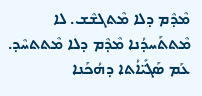ܡܶܕܶܡ ܕܠܐ ܡܶܬܓܫܶܫ. ܠܐ ܡܶܬܬܰܚܕܳܢܐ ܡܶܕܶܡ ܕܠܐ ܡܶܬܬܚܶܕ. ܥܰܡ ܣܰܓܺܝ̈ܐܳܬܐ ܕܗܳܟܰܢܐ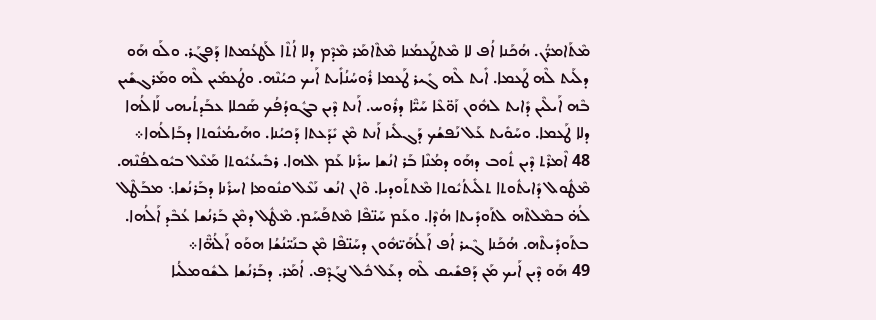ܡܶܬܰܐܡܪ̈ܳܢ. ܗܳܟܰܢܐ ܐܳܦ ܠܐ ܡܶܬܛܰܥܡܳܢܐ ܡܶܬܶܐܡܰܪ ܡܶܕܶܡ ܕܠܐ ܐܳܬܶܐ ܠܰܛܥܳܡܬܐ ܕܰܦܓܰܪ. ܘܠܰܘ ܗܰܘ ܕܠܰܝܬ ܠܶܗ ܛܰܥܡܐ. ܐܺܝܬ ܠܶܗ ܓܺܝܪ ܛܰܥܡܐ ܪܽܘܚܳܢܳܐܺܝܬ ܐܰܝܟ ܟܝܳܢܶܗ. ܘܛܳܥܡܺܝܢ ܠܶܗ ܘܡܰܪܓܫܺܝܢ ܒܶܗ ܐܰܝܠܶܝܢ ܕܺܐܝܬ ܠܗܽܘܢ ܙܰܘ̈ܥܶܐ ܚܰܝ̈ܶܐ ܕܪܽܘܚ. ܐܰܢܬ ܕܶܝܢ ܒܓܽܘܕܳܦܳܟ ܣܰܟܠܐ ܥܒܰܕܬܳܝܗܝ ܠܰܐܠܳܗܐ ܕܠܐ ܛܰܥܡܐ. ܘܚܰܘܺܝܬ ܥܰܠ ܢܰܦܫܳܟ ܕܰܓܠܺܝܙ ܐܰܢܬ ܡܶܢ ܝܺܕܰܥܬܐ ܕܰܟܝܳܢܐ. ܘܗܰܝܡܳܢܽܘܬܐ ܕܒܰܐܠܳܗܐ܀
48 ܐܶܡܪܶܬ ܕܶܝܢ ܬܽܘܒ ܕܗܰܘ ܕܡܳܢܶܐ ܒܰܪ ܐܢܳܫܐ ܚܪܺܢܐ ܥܰܡ ܐܠܗܐ. ܪܒܺܝܥܳܝܽܘܬܐ ܡܰܥܶܠ ܒܝܽܘܠܦܳܢܶܗ. ܡܶܛܽܘܠ ܕܺܐܝܬܽܘܬܐ ܬܠܺܝܬܳܝܽܘܬܐ ܡܶܬܬܰܘܕܝܐ. ܘܶܐܢ ܐܢܳܫ ܢܰܥܶܠ ܩܢܽܘܡܐ ܐܚܪܺܢܐ ܕܒܰܪܢܳܫܐ܆ ܡܒܰܛܶܠ ܠܳܗ̇ ܒܡܶܠܬܶܗ ܠܬܰܘܕܺܝܬܐ ܗܳܕܶܐ. ܘܥܰܡ ܚܰܢ̈ܦܶܐ ܡܶܬܦܰܚܰܡ. ܡܶܛܽܠ ܕܡܶܢ ܒܰܪܢܳܫܐ ܥܳܒܶܕ ܐܰܠܳܗܐ. ܒܬܰܘܕܺܝܬܶܗ. ܗܳܟܰܢܐ ܓܶܝܪ ܐܳܦ ܐܰܠܳܗܰܝ̈ܗܽܘܢ ܕܚܰܢ̈ܦܶܐ ܡܶܢ ܒܢܰܝ̈ܢܳܫܳܐ ܗܘܰܘ ܐܰܠܳܗ̈ܶܐ܀
49 ܗܰܘ ܕܶܝܢ ܐܰܝܟ ܡܰܢ ܕܰܦܫܺܝܩ ܠܶܗ ܕܥܰܠ ܟܽܠ ܢܓܰܕܶܦ. ܐܳܡܰܪ. ܕܒܰܪܢܳܫܐ ܠܫܽܘܡܠܳܝܐ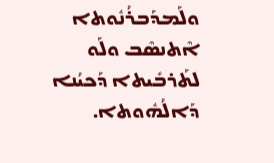ܘܠܰܡܕܰܒܪܳܢܽܘܬܐ ܐܶܬܢܣܶܒ ܘܠܰܘ ܠܬܰܪܒܺܝܬܐ ܕܰܟܝܳܢܐ ܕܰܐܠܳܗܽܘܬܐ.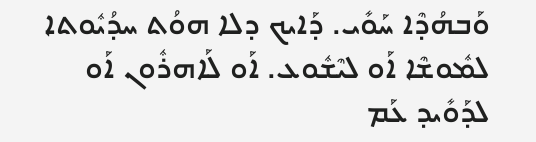ܘܰܒܗܳܕܶܐ ܚܰܘܺܝ. ܕܰܐܝܟ ܕܠܐ ܗܘܳܬ ܚܕܳܝܽܘܬܐ ܠܡܽܘܫܶܐ ܐܰܘ ܠܝܶܫܽܘܥ. ܐܰܘ ܠܰܐܗܪܽܘܢ ܐܰܘ ܠܕܰܘܺܝܕ ܥܰܡ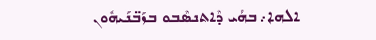ܐܠܗܐ܇ ܒܗܳܝ ܕܶܐܬܢܣܶܒܘ ܒܙܰܒ̈ܢܰܝܗܽܘܢ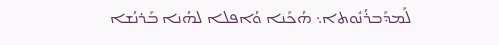ܠܰܡܕܰܒܪܳܢܽܘܬܐ܆ ܗܳܟܰܢܐ ܘܳܐܦܠܐ ܠܗܳܢܐ ܒܰܪܢܳܫܐ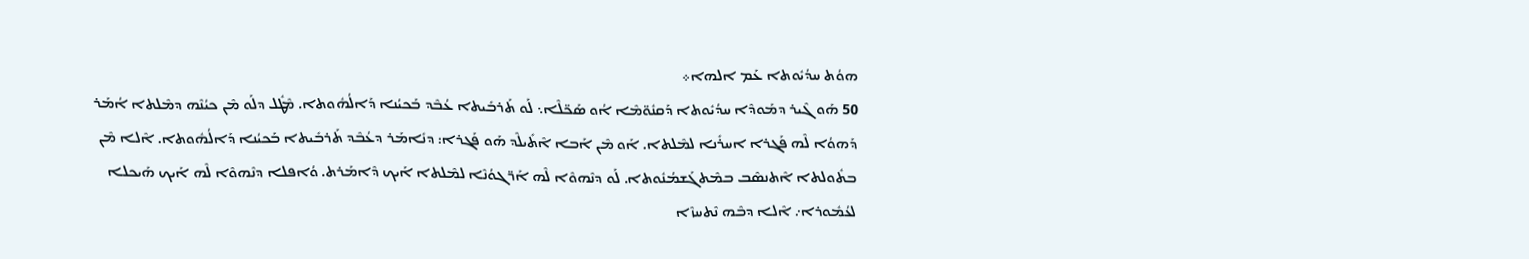ܗܘܳܬ ܚܕܳܝܽܘܬܐ ܥܰܡ ܐܠܗܐ܀
50 ܗܰܘ ܓܶܝܪ ܕܡܰܘܕܶܐ ܚܕܳܝܽܘܬܐ ܕܰܩܢܽܘ̈ܡܶܐ ܐܳܘ ܣܰܟ̈ܠܶܐ܆ ܠܰܘ ܬܰܪܒܺܝܬܐ ܥܳܒܶܕ ܒܰܟܝܳܢܐ ܕܰܐܠܳܗܽܘܬܐ. ܡܶܛܽܠ ܕܠܰܘ ܡܶܢ ܟܝܳܢܶܗ ܕܡܶܠܬܐ ܐܳܡܰܪ ܕܰܗܘܳܐ ܠܶܗ ܦܰܓܪܐ ܐܚܪܺܢܐ ܠܡܶܠܬܐ. ܐܰܘ ܡܶܢ ܐܰܒܐ ܐܶܬܺܝܠܶܕ ܗܰܘ ܦܰܓܪܐ: ܕܢܺܐܡܰܪ ܕܥܳܒܶܕ ܬܰܪܒܺܝܬܐ ܒܰܟܝܳܢܐ ܕܰܐܠܳܗܽܘܬܐ. ܐܶܠܐ ܡܶܢ ܒܬܽܘܠܬܐ ܐܶܬܢܣܶܒ ܒܡܶܬܓܰܫܡܳܢܽܘܬܐ. ܠܰܘ ܕܢܶܗܘܶܐ ܠܶܗ ܐܰܪ̈ܓܘܳܢܶܐ ܠܡܶܠܬܐ ܐܰܝܟ ܕܶܐܡܰܪܬ. ܘܳܐܦܠܐ ܕܢܶܗܘܶܐ ܠܶܗ ܐܰܝܟ ܗܰܝܟܠܐ ܠܥܳܡܽܘܪܐ܇ ܐܶܠܐ ܕܒܶܗ ܢܶܬܚܙܶܐ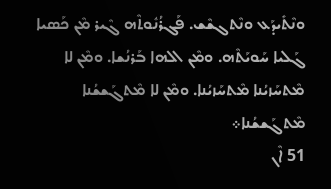ܘܢܶܬܺܝܕܰܥ ܘܢܶܬܓܫܶܫ. ܦܰܓܪܳܢܽܘܬܶܗ ܓܶܝܪ ܡܶܢ ܟܰܣܝܐ ܓܰܠܝܐ ܚܰܘܝܰܬܶܗ. ܘܡܶܢ ܐܠܗܐ ܒܰܪܢܳܫܐ. ܘܡܶܢ ܠܐ ܡܶܬܚܰܙܝܳܢܐ ܡܶܬܚܰܙܝܳܢܐ. ܘܡܶܢ ܠܐ ܡܶܬܓܰܫܫܳܢܐ ܡܶܬܓܰܫܫܳܢܐ܀
51 ܐܶܢ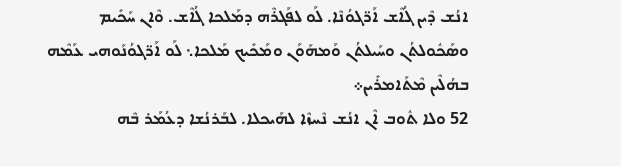ܐܢܳܫ ܕܶܝܢ ܓܳܐܶܫ ܐܰܪ̈ܓܘܳܢܶܐ. ܠܰܘ ܠܦܰܓܪܶܗ ܕܡܰܠܟܐ ܓܳܐܶܫ. ܘܶܐܢ ܚܰܟܺܝܡ ܘܣܰܟܽܘܠܬܳܢ ܘܚܰܝܠܬܳܢ ܘܰܡܗܰܘܰܢ ܘܡܰܟܺܝܟ ܡܰܠܟܐ܆ ܠܰܘ ܐܰܪ̈ܓܘܳܢܰܘܗܝ ܥܰܡܶܗ ܒܗܳܠܶܝܢ ܡܶܬܰܐܡܪܺܝܢ܀
52 ܘܠܐ ܬܽܘܒ ܐܶܢ ܐܢܳܫ ܢܶܚܙܶܐ ܠܗܰܝܟܠܐ. ܠܒܰܪܢܳܫܐ ܕܥܳܡܰܪ ܒܶܗ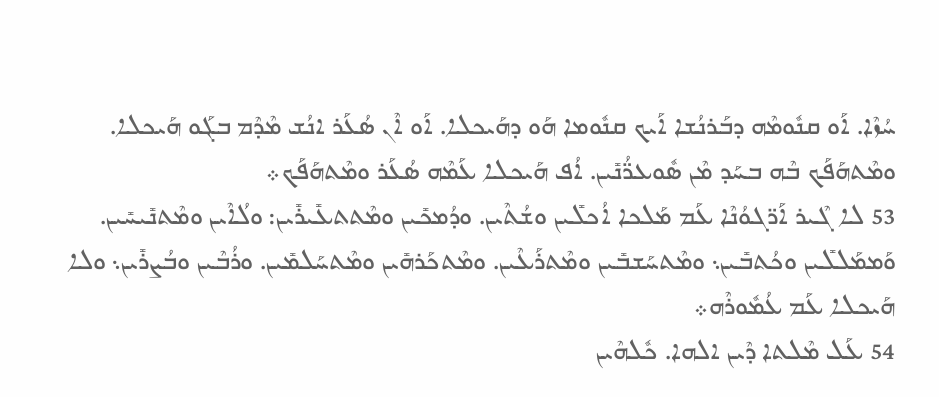ܚܳܙܶܐ. ܐܰܘ ܩܢܽܘܡܶܗ ܕܒܰܪܢܳܫܐ ܐܰܝܟ ܩܢܽܘܡܐ ܗܰܘ ܕܗܰܝܟܠܐ. ܐܰܘ ܐܶܢ ܣܳܥܰܪ ܐܢܳܫ ܡܶܕܶܡ ܒܓܰܘ ܗܰܝܟܠܐ. ܘܡܶܬܗܰܦܰܟ ܒܶܗ ܒܚܰܕ ܡܶܢ ܣܽܘܥܪ̈ܳܢܺܝܢ. ܐܳܦ ܗܰܝܟܠܐ ܥܰܡܶܗ ܣܳܥܰܪ ܘܡܶܬܗܰܦܰܟ܀
53 ܠܐ ܓܶܝܪ ܐܰܪ̈ܓܘܳܢܶܐ ܥܰܡ ܡܰܠܟܐ ܐܳܟܠܺܝܢ ܘܫܳܬܶܝܢ. ܘܕܳܡܟܺܝܢ ܘܡܶܬܬܥܺܝܪܺܝܢ: ܘܠܳܐܶܝܢ ܘܡܶܬܢܺܝܚܺܝܢ. ܘܰܡܡܰܠܠܺܝܢ ܘܟܳܬܒܺܝܢ܆ ܘܡܶܬܚܰܫܒܺܝܢ ܘܡܶܬܪܰܥܶܝܢ. ܘܡܶܬܟܰܪܗܺܝܢ ܘܡܶܬܚܰܠܡܺܝܢ. ܘܪܳܒܶܝܢ ܘܒܳܨܪܺܝܢ܆ ܘܠܐ ܗܰܝܟܠܐ ܥܰܡ ܥܳܡܽܘܪܶܗ܀
54 ܥܰܠ ܡܶܠܬܐ ܕܶܝܢ ܐܠܗܐ. ܟܽܠܗܶܝܢ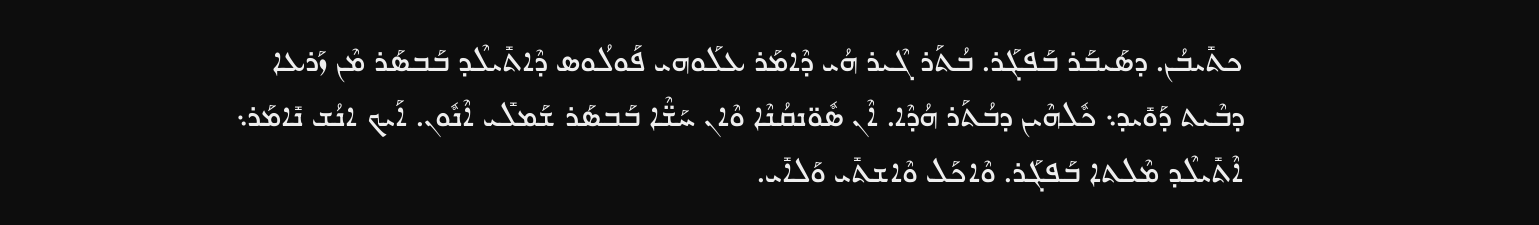ܟܬܺܝܒܳܢ. ܕܣܰܝܒܰܪ ܒܰܦܓܰܪ. ܒܳܬܰܪ ܓܶܝܪ ܗܳܝ ܕܶܐܡܰܪ ܥܠܰܘܗܝ ܦܰܘܠܳܘܣ ܕܶܐܬܺܝܠܶܕ ܒܰܒܣܰܪ ܡܶܢ ܙܰܪܥܐ ܕܒܶܝܬ ܕܰܘܺܝܕ܆ ܟܽܠܗܶܝܢ ܕܒܳܬܰܪ ܗܳܕܶܐ. ܐܶܢ ܣܽܘ̈ܢܩܳܢܶܐ ܘܶܐܢ ܚܰܫ̈ܶܐ ܒܰܒܣܰܪ ܫܰܡܠܺܝ ܐܶܢܽܘܢ. ܐܰܝܟ ܐܢܳܫ ܢܺܐܡܰܪ܆ ܐܶܬܺܝܠܶܕ ܡܶܠܬܐ ܒܰܦܓܰܪ. ܘܶܐܟܰܠ ܘܶܐܫܬܺܝ ܘܰܠܐܺܝ.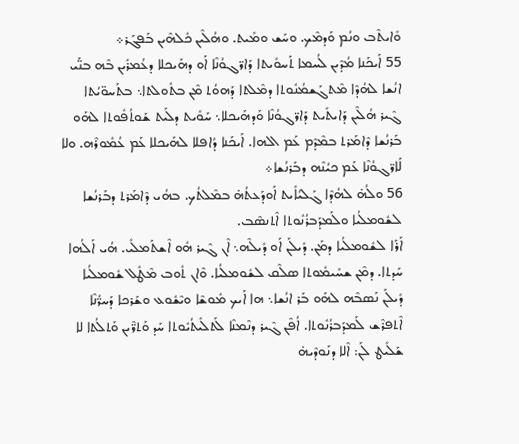ܘܺܐܝܬܶܒ ܘܢܳܡ ܘܰܕܡܶܟ. ܘܚܰܫ ܘܡܺܝܬ. ܘܗܳܠܶܝܢ ܟܽܠܗܶܝܢ ܒܰܦܓܰܪ܀
55 ܐܰܝܟܰܢܐ ܡܳܕܶܝܢ ܠܳܚܡܐ ܬܰܚܘܺܝܬܐ ܕܰܐܪ̈ܓܘܳܢܶܐ ܐܰܘ ܕܗܰܝܟܠܐ ܕܥܳܡܪܺܝܢ ܒܶܗ ܒܢ̈ܰܝ ܐܢܳܫܐ ܠܗܳܕܶܐ ܡܶܬܓܰܫܡܳܢܽܘܬܐ ܕܡܶܠܬܐ ܕܰܗܘܳܬ ܡܶܢ ܒܬܽܘܠܬܐ܆ ܒܬܰܚܘ̈ܝܳܬܐ ܓܶܝܪ ܗܳܠܶܝܢ ܕܰܐܝܬܺܝܬ ܕܰܐܪ̈ܓܘܳܢܶܐ ܘܰܕܗܰܝܟܠܐ܆ ܚܰܘܺܝܬ ܕܠܰܝܬ ܫܰܘܬܳܦܽܘܬܐ ܠܗܰܘ ܒܰܪܢܳܫܐ ܕܶܐܡܰܪܬ ܒܡܶܕܶܡ ܥܰܡ ܐܠܗܐ. ܐܰܝܟܰܢܐ ܕܳܐܦܠܐ ܠܗܰܝܟܠܐ ܥܰܡ ܥܳܡܽܘܪܶܗ. ܘܠܐ ܠܰܐܪ̈ܓܘܳܢܶܐ ܥܰܡ ܟܝܳܢܶܗ ܕܒܰܪܢܳܫܐ܀
56 ܘܠܳܗ̇ ܠܗܳܕܶܐ ܓܰܠܝܳܐܺܝܬ ܐܰܘܕܰܥܬܳܗ̇ ܒܡܶܠܬܳܟ. ܒܗܳܝ ܕܶܐܡܰܪܬ ܕܒܰܪܢܳܫܐ ܠܫܽܘܡܠܳܝܐ ܘܠܰܡܕܰܒܪܳܢܽܘܬܐ ܐܶܬܢܣܶܒ.
ܐܰܪܰܐ ܠܫܽܘܡܠܳܝܐ ܕܡܰܢ. ܕܺܝܠܰܢ ܐܰܘ ܕܺܝܠܶܗ܆ ܐܶܢ ܓܶܝܪ ܗܽܘ ܐܶܫܬܰܡܠܺܝ. ܗܳܝ ܐܰܠܳܗܐ ܚܰܕܬܐ. ܕܡܶܢ ܫܚܺܝܡܽܘܬܐ ܣܠܶܩ ܠܫܽܘܡܠܳܝܐ. ܘܶܐܢ ܬܽܘܒ ܡܶܛܽܠ ܫܽܘܡܠܳܝܐ ܕܺܝܠܰܢ ܢܰܣܒܶܗ ܠܗܰܘ ܒܰܪ ܐܢܳܫܐ܆ ܗܐ ܐܰܝܟ ܡܽܘܫܶܐ ܘܝܶܫܽܘܥ ܘܫܰܪܟܐ ܕܰܚܪ̈ܳܢܶܐ ܐܶܬܦܪܶܫ ܠܰܡܕܰܒܪܳܢܽܘܬܐ. ܐܳܦܶܢ ܓܶܝܪ ܕܢܶܡܢܶܐ ܠܰܬܠܺܝܬܳܝܽܘܬܐ ܚܰܕ ܘܰܬܪ̈ܶܝܢ ܘܰܬܠܳܬܐ ܠܐ ܫܰܠܺܝܛ ܠܰܢ: ܐܶܠܐ ܕܢܰܘܕܶܝܗ̇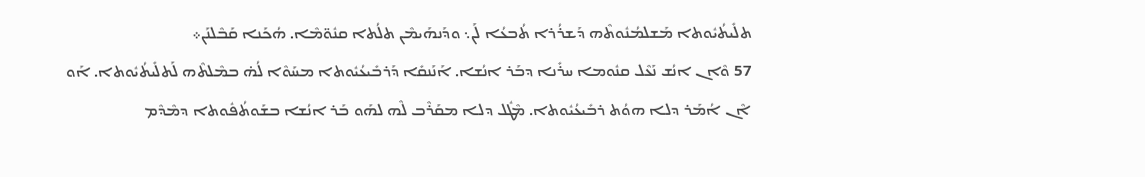ܬܠܺܝܬܳܝܽܘܬܐ ܡܰܫܠܡܳܢܽܘܬܶܗ ܕܰܫܪܳܪܐ ܬܳܒܥܳܐ ܠܰܢ܆ ܘܕܰܢܗܰܝܡܶܢ ܬܠܳܬܐ ܩܢܽܘ̈ܡܶܐ. ܗܳܟܰܢܐ ܩܰܒܶܠܢܰܢ܀
57 ܘܶܐܢ ܐܢܳܫ ܢܰܥܶܠ ܩܢܽܘܡܐ ܚܪܺܢܐ ܕܒܰܪ ܐܢܳܫܐ. ܐܰܢܰܢܩܺܐ ܕܰܪܒܺܝܥܳܝܽܘܬܐ ܡܚܰܘܶܐ ܠܳܗ̇ ܒܡܶܠܬܶܗ ܠܰܬܠܺܝܬܳܝܽܘܬܐ. ܐܰܘ ܐܶܢ ܐܳܡܰܪ ܕܠܐ ܗܘܳܬ ܪܒܺܝܥܳܝܽܘܬܐ. ܡܶܛܽܠ ܕܠܐ ܡܩܰܪܶܒ ܠܶܗ ܠܗܰܘ ܒܰܪ ܐܢܳܫܐ ܒܫܰܘܬܳܦܽܘܬܐ ܕܡܶܕܶܡ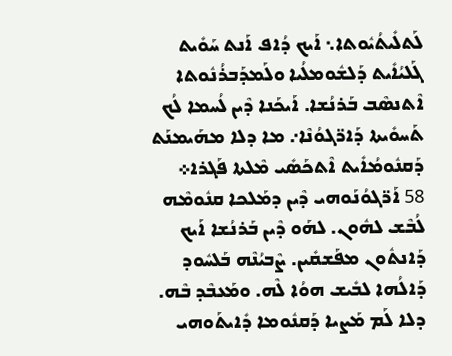ܠܰܬܠܺܝܬܳܝܽܘܬܐ܆ ܐܰܝܟ ܕܳܐܦ ܐܰܢܬ ܚܰܘܺܝܬ ܓܰܠܝܳܐܺܝܬ ܕܰܠܫܽܘܡܠܳܝܐ ܘܠܰܡܕܰܒܪܳܢܽܘܬܐ ܐܶܬܢܣܶܒ ܒܰܪܢܳܫܐ. ܐܰܝܟܰܢܐ ܕܶܝܢ ܠܳܚܡܐ ܠܳܟ ܬܰܚܘܺܝܬܐ ܕܰܐܪ̈ܓܘܳܢܶܐ܇ ܡܐ ܕܠܐ ܡܗܰܝܡܢܰܬ ܕܰܩܢܽܘܡܳܐܺܝܬ ܐܶܬܟܰܣܺܝ ܡܶܠܬܐ ܦܰܓܪܐ܀
58 ܐܰܪ̈ܓܘܳܢܰܘܗܝ ܕܶܝܢ ܕܡܰܠܟܐ ܩܢܽܘܡܶܗ ܠܳܒܶܫ ܠܗܽܘܢ. ܠܗܰܘ ܕܶܝܢ ܒܰܪܢܳܫܐ ܐܰܝܟ ܕܰܐܢܬܽܘܢ ܡܦܰܫܩܺܝܢ. ܨܶܒܝܳܢܶܗ ܒܰܠܚܽܘܕ ܕܰܐܠܳܗܐ ܠܒܺܝܫ ܗܘܳܐ ܠܶܗ. ܘܡܰܥܒܶܕ ܒܶܗ. ܕܠܐ ܠܰܡ ܡܰܨܝܐ ܕܰܩܢܽܘܡܐ ܕܺܐܝܬܰܘܗܝ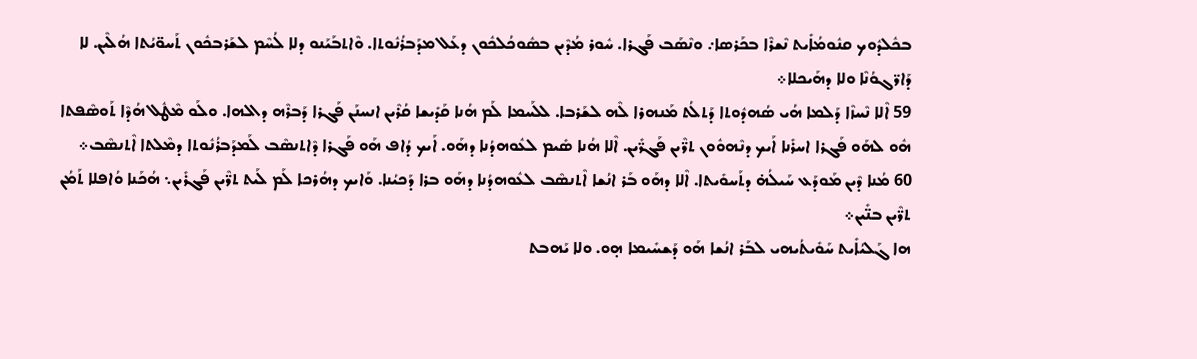ܒܟܽܠܕܽܘܟ ܩܢܽܘܡܳܐܺܝܬ ܢܶܫܪܶܐ ܒܟܰܪܣܐ܇ ܘܢܶܣܰܒ ܦܰܓܪܐ. ܚܽܘܪ ܡܳܕܶܝܢ ܒܣܽܘܟܳܠܟܽܘܢ ܕܥܰܠ ܡܕܰܒܪܳܢܽܘܬܐ. ܘܶܐܬܒܰܝܰܢܘ ܕܠܐ ܠܳܚܶܡ ܠܫܰܪܒܟܽܘܢ ܬܰܚܘ̈ܝܳܬܐ ܗܳܠܶܝܢ. ܠܐ ܕܰܐܪ̈ܓܘܳܢܶܐ ܘܠܐ ܕܗܰܝܟܠܐ܀
59 ܐܶܠܐ ܢܶܚܙܶܐ ܕܰܠܡܐ ܗܳܝ ܣܳܗܕܽܘܬܐ ܕܰܬܠܳܬ ܡܰܢܗܪܐ ܠܶܗ ܠܫܰܪܒܐ. ܠܠܰܚܡܐ ܠܰܡ ܗܳܢܐ ܩܰܕܺܝܫܐ ܩܳܪܶܝܢ ܐܢܚܢܰܢ ܦܰܓܪܐ ܕܰܒܪܶܗ ܕܐܠܗܐ. ܘܠܰܘ ܡܶܛܽܠ ܗܳܕܶܐ ܬܰܘܣܶܦܬܐ ܗܽܘ ܠܗܰܘ ܦܰܓܪܐ ܐܚܪܺܢܐ ܐܰܝܟ ܕܢܶܗܘܽܘܢ ܬܪ̈ܶܝܢ ܦܰܓܪ̈ܺܝܢ. ܐܶܠܐ ܗܳܢܐ ܣܺܝܡ ܠܥܽܘܗܕܳܢܐ ܕܗܰܘ. ܐܰܝܟ ܕܳܐܦ ܗܰܘ ܦܰܓܪܐ ܕܶܐܬܢܣܶܒ ܠܰܡܕܰܒܪܳܢܽܘܬܐ ܕܡܶܠܬܐ ܐܶܬܢܣܶܒ܀
60 ܡܳܢܐ ܕܶܝܢ ܡܰܘܕܰܥ ܚܰܝܠܳܗ̇ ܕܬܰܚܘܺܝܬܐ. ܐܶܠܐ ܕܗܰܘ ܒܰܪ ܐܢܳܫܐ ܐܶܬܢܣܶܒ ܠܥܽܘܗܕܳܢܐ ܕܗܰܘ ܒܪܐ ܕܰܟܝܳܢܐ. ܘܰܐܝܟ ܕܗܳܪܟܐ ܠܰܡ ܠܰܝܬ ܬܪ̈ܶܝܢ ܦܰܓܪܺܝܢ܆ ܗܳܟܰܢܐ ܘܳܐܦܠܐ ܬܰܡܳܢ ܬܪ̈ܶܝܢ ܒܢ̈ܺܝܢ܀
ܗܐ ܓܰܠܝܳܐܺܝܬ ܚܰܘܺܝܬܳܝܗܝ ܠܒܰܪ ܐܢܳܫܐ ܗܰܘ ܕܰܫܚܺܝܡܐ ܗ̣ܘ. ܘܠܐ ܝܰܗܒܬ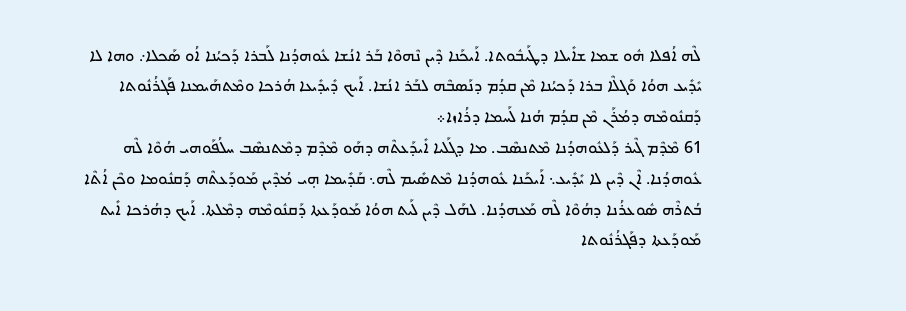ܠܶܗ ܐܳܦܠܐ ܗܽܘ ܫܡܐ ܫܐܺܝܠܐ ܕܛܰܝܒܽܘܬܐ. ܐܰܝܟܰܢܐ ܕܶܝܢ ܢܶܗܘܶܐ ܒܰܪ ܐܢܳܫܐ ܥܽܘܗܕܳܢܐ ܠܰܒܪܐ ܕܰܟܝܳܢܐ ܐܳܘ ܣܰܟܠܐ܇ ܘܗܐ ܠܐ ܝܺܕܺܝܥ ܗܘܳܐ ܘܰܓܠܶܐ ܒܪܐ ܕܰܟܝܳܢܐ ܡܶܢ ܩܕܳܡ ܕܢܰܣܒܶܗ ܠܒܰܪ ܐܢܳܫܐ. ܐܰܝܟ ܕܺܝܕܺܝܥܐ ܗܳܪܟܐ ܘܡܶܬܗܰܝܡܢܐ ܦܰܓܪܳܢܽܘܬܐ ܕܰܩܢܽܘܡܶܗ ܕܡܳܪܰܢ ܡܶܢ ܩܕܳܡ ܗܳܢܐ ܠܰܚܡܐ ܕܪܳܐܙܐ܀
61 ܡܶܕܶܡ ܓܶܝܪ ܕܰܠܥܽܘܗܕܳܢܐ ܡܶܬܢܣܶܒ. ܡܐ ܕܓܰܠܝܐ ܐܺܝܕܰܥܬܶܗ ܕܗܰܘ ܡܶܕܶܡ ܕܡܶܬܢܣܶܒ ܚܠܳܦܰܘܗܝ ܗܳܘܶܐ ܠܶܗ ܥܽܘܗܕܳܢܐ. ܐܶܢ ܕܶܝܢ ܠܐ ܝܺܕܺܝܥ܆ ܐܰܝܟܰܢܐ ܥܽܘܗܕܳܢܐ ܡܶܬܣܺܝܡ ܠܶܗ܆ ܩܰܕܺܝܡܐ ܗ̣ܝ ܡܳܕܶܝܢ ܡܰܘܕܰܥܬܶܗ ܕܰܩܢܽܘܡܐ ܘܟܶܢ ܐܳܬܶܐ ܒܳܬܪܶܗ ܣܽܘܥܪܳܢܐ ܕܗܳܘܶܐ ܠܶܗ ܡܰܥܗܕܳܢܐ. ܠܗܰܠ ܕܶܝܢ ܠܰܝܬ ܗܘܳܐ ܡܰܘܕܰܥܬܐ ܕܰܩܢܽܘܡܶܗ ܕܡܶܠܬܐ. ܐܰܝܟ ܕܗܳܪܟܐ ܐܺܝܬ ܡܰܘܕܰܥܬܐ ܕܦܰܓܪܳܢܽܘܬܐ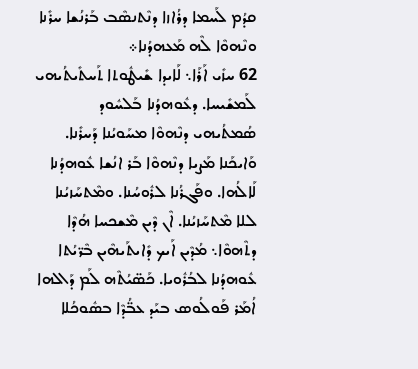ܩܕܳܡ ܠܰܚܡܐ ܕܪܳܐܙܐ ܕܢܶܬܢܣܶܒ ܒܰܪܢܳܫܐ ܚܪܺܢܐ ܘܢܶܗܘܶܐ ܠܶܗ ܡܰܥܗܕܳܢܐ܀
62 ܚܙܺܝ ܐܰܪܰܐ܆ ܠܰܐܝܕܐ ܫܺܝܛܽܘܬܐ ܬܰܚܬܺܝܬܳܝܗܝ ܠܰܡܫܺܝܚܐ. ܕܥܽܘܗܕܳܢܐ ܒܰܠܚܽܘܕ ܣܳܡܬܳܝܗܝ ܕܢܶܗܘܶܐ ܡܚܰܘܝܳܢܐ ܕܰܚܪܺܢܐ. ܘܰܐܝܟܰܢܐ ܡܰܨܝܐ ܕܢܶܗܘܶܐ ܒܰܪ ܐܢܳܫܐ ܥܽܘܗܕܳܢܐ ܠܰܐܠܳܗܐ. ܘܦܰܓܪܳܢܐ ܠܪܽܘܚܳܢܐ. ܘܡܶܬܚܰܙܝܳܢܐ ܠܠܐ ܡܶܬܚܰܙܝܳܢܐ. ܐܶܢ ܕܶܝܢ ܡܶܫܟܚܐ ܗܳܕܶܐ ܕܬܶܗܘܶܐ܆ ܡܳܕܶܝܢ ܐܰܝܟ ܕܺܐܝܬܰܝܗܶܝܢ ܒܶܪ̈ܝܳܬܐ ܥܽܘܗܕܳܢܐ ܠܒܳܪܽܘܝܐ. ܟܰܣ̈ܝܳܬܶܗ ܠܰܡ ܕܰܐܠܗܐ ܐܳܡܰܪ ܦܰܘܠܳܘܣ ܒܝܰܕ ܥܒ̈ܳܕܶܐ ܒܣܽܘܟܳܠܐ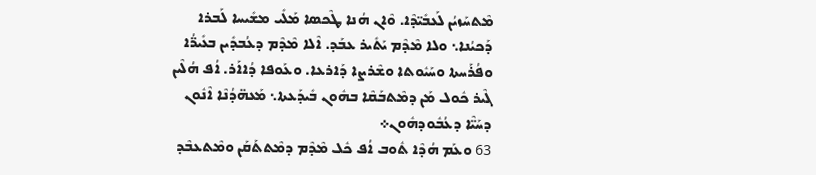ܡܶܬܚܰܙܝܳܢ ܠܰܥܒܺܝ̈ܕܶܐ. ܘܶܐܢ ܗܳܢܐ ܛܶܟܣܐ ܡܰܠܺܝ ܡܫܺܝܚܐ ܠܰܒܪܐ ܕܰܟܝܳܢܐ܆ ܘܠܐ ܡܶܕܶܡ ܝܰܬܺܝܪ ܥܒܰܕ. ܐܶܠܐ ܡܶܕܶܡ ܕܥܳܒܕܺܝܢ ܒܥܺܝܪ̈ܳܐ ܘܦܳܪܰܚܬܐ ܘܚܰܝܽܘܬܐ ܘܫܶܪܨܐ ܕܰܐܪܥܐ. ܘܥܰܘܦܐ ܕܳܐܐܰܪ. ܐܳܦ ܗܳܠܶܝܢ ܓܶܝܪ ܟܽܘܠ ܡܰܢ ܕܡܶܬܒܰܩܶܐ ܒܗܽܘܢ ܒܺܝܕܰܥܬܐ܆ ܡܰܥܗ̈ܕܳܢܶܐ ܐܶܢܽܘܢ ܕܚܰܝ̈ܶܐ ܕܥܳܒܽܘܕܗܽܘܢ܀
63 ܘܥܰܡ ܗܳܕܶܐ ܬܽܘܒ ܐܳܦ ܟܽܠ ܡܶܕܶܡ ܕܡܶܬܬܰܩܰܢ ܘܡܶܬܥܒܶܕ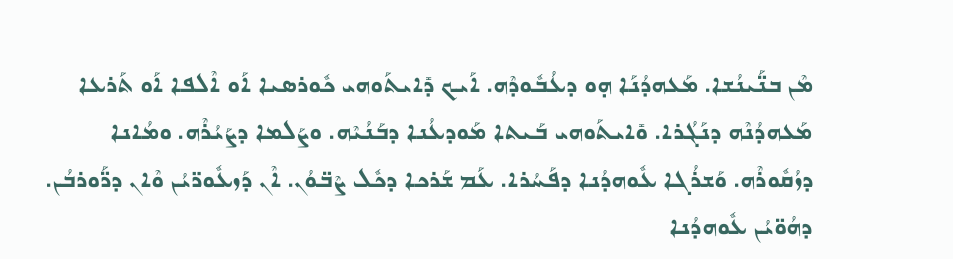ܡܶܢ ܒܢ̈ܰܝܢܳܫܐ. ܡܰܥܗܕܳܢܰܐ ܗ̣ܘ ܕܥܳܒܽܘܕܶܗ. ܐܰܝܟ ܕܺܐܝܬܰܘܗܝ ܟܽܘܪܣܝܐ ܐܰܘ ܐܶܠܦܐ ܐܰܘ ܬܰܪܥܐ ܡܰܥܗܕܳܢܶܗ ܕܢܰܓܳܪܐ. ܘܺܐܝܬܰܘܗܝ ܒܰܝܬܐ ܡܰܘܕܥܳܢܐ ܕܒܰܢܳܝܶܗ. ܘܨܰܠܡܐ ܕܨܰܝܳܪܶܗ. ܘܡܳܐܢܐ ܕܙܳܩܽܘܪܶܗ. ܘܰܫܪܳܓܐ ܥܽܘܗܕܳܢܐ ܕܦܰܚܳܪܐ. ܥܰܡ ܫܰܪܟܐ ܕܟܽܠ ܨܶܒ̈ܘܳܢ. ܐܶܢ ܕܰܙܥܽܘܪ̈ܝܳܢ ܘܶܐܢ ܕܪ̈ܰܘܪܒܳܢ. ܕܗܳܘ̈ܝܳܢ ܥܽܘܗܕܳܢܐ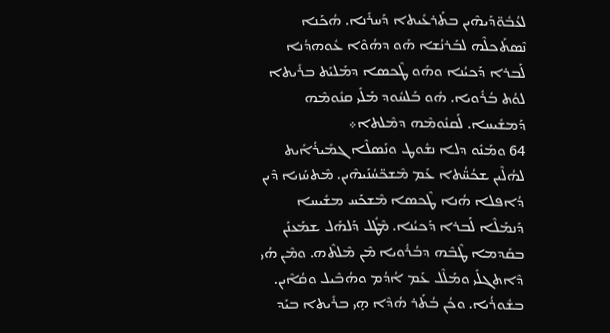ܠܥܳܒܽܘ̈ܕܰܝܗܶܝܢ ܒܬܰܪܥܺܝܬܐ ܕܰܚܪܺܢܐ. ܗܳܟܰܢܐ ܢܶܣܬܰܟܠܶܗ ܠܒܰܪܢܳܫܐ ܗܰܘ ܕܗܳܘܶܐ ܥܽܘܗܕܳܢܐ ܠܰܒܪܐ ܕܰܟܝܳܢܐ ܘܗܰܘ ܛܶܟܣܐ ܕܡܰܠܝܰܬ ܒܪܺܝܬܐ ܠܘܳܬ ܒܳܪܽܘܝܐ. ܗܽܘ ܒܰܠܚܽܘܕ ܡܰܠܺܝ ܩܢܽܘܡܶܗ ܕܰܡܫܺܝܚܐ. ܠܰܩܢܽܘܡܶܗ ܕܡܶܠܬܐ܀
64 ܘܡܰܢܽܘ ܕܠܐ ܢܫܽܘܛ ܘܢܰܣܠܶܐ ܓܡܺܝܪܳܐܺܝܬ ܠܗܳܠܶܝܢ ܫܟܳܚ̈ܳܬܐ ܥܰܡ ܡܶܫܟ̈ܚܳܢܰܝܗܶܝܢ. ܡܶܬܚܰܙܝܐ ܕܶܝܢ ܕܳܐܦܠܐ ܗܳܢܐ ܛܶܟܣܐ ܡܶܫܟܰܚ ܡܫܺܝܚܐ ܕܰܢܡܰܠܶܐ ܠܰܒܪܐ ܕܰܟܝܳܢܐ. ܡܶܛܽܠ ܕܰܠܗܰܠ ܫܡܰܥܢܰܢ ܒܩܰܕܡܐ ܛܶܒܶܗ ܕܒܳܪܽܘܝܐ ܡܶܢ ܡܶܠܬܶܗ. ܘܡܶܢ ܗܳܝ ܕܶܐܬܓܠܺܝ ܘܡܰܠܶܠ ܥܰܡ ܐܳܕܳܡ ܘܗܳܒܶܝܠ ܘܩܳܐܶܝܢ. ܒܫܽܘܪܳܝܐ. ܘܟܳܢ ܒܳܬܰܪ ܗܳܕܶܐ ܗ̣ܝ ܒܪܺܝܬܐ ܒܝܰܕ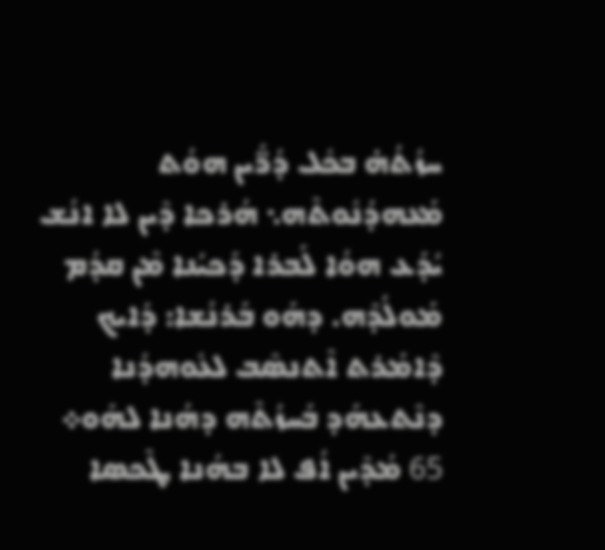ܚܙܳܬܳܗ̇ ܒܟܽܠ ܕܳܪ̈ܺܝܢ ܗܘܳܬ ܡܰܥܗܕܳܢܽܘܬܶܗ܆ ܗܳܪܟܐ ܕܶܝܢ ܠܐ ܐܢܳܫ ܝܳܕܰܥ ܗܘܳܐ ܠܰܒܪܐ ܕܰܟܝܳܢܐ ܡܶܢ ܩܕܳܡ ܡܰܘܠܳܕܶܗ. ܕܗܰܘ ܒܰܪܢܳܫܐ: ܕܰܐܝܟ ܕܶܐܡܰܪܬ ܐܶܬܢܣܶܒ ܠܥܽܘܗܕܳܢܐ ܕܢܶܬܥܗܰܕ ܒܰܚܙܳܬܶܗ ܕܗܳܢܐ ܠܗܰܘ܀
65 ܡܳܕܶܝܢ ܐܳܦ ܠܐ ܒܗܳܢܐ ܛܶܟܣܐ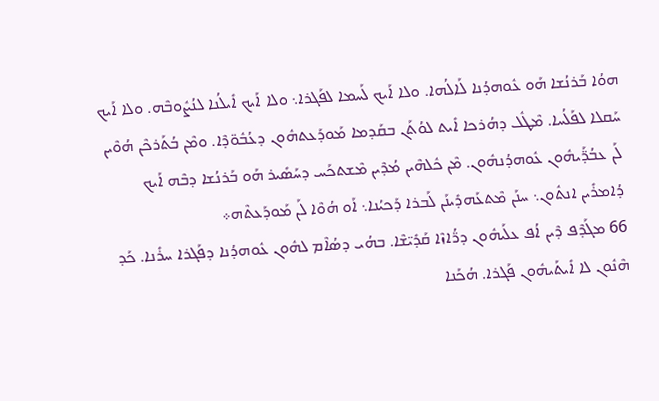ܗܘܳܐ ܒܰܪܢܳܫܐ ܗܰܘ ܥܽܘܗܕܳܢܐ ܠܰܐܠܳܗܐ. ܘܠܐ ܐܰܝܟ ܠܰܚܡܐ ܠܦܰܓܪܐ܆ ܘܠܐ ܐܰܝܟ ܐܺܝܠܳܢܐ ܠܢܳܨܽܘܒܶܗ. ܘܠܐ ܐܰܝܟ ܚܰܩܠܐ ܠܦܰܠܳܚܐ. ܡܶܛܽܠ ܕܗܳܪܟܐ ܐܺܝܬ ܠܘܳܬܰܢ ܒܩܰܕܡܐ ܡܰܘܕܰܥܬܗܽܘܢ ܕܥܳܒܽܘ̈ܕܶܐ. ܘܡܶܢ ܒܳܬܰܪܟܶܢ ܗܳܘܶܝܢ ܠܰܢ ܥܒܳܕ̈ܰܝܗܽܘܢ ܥܽܘܗܕܳܢܗܽܘܢ. ܡܶܢ ܟܽܠܗܶܝܢ ܡܳܕܶܝܢ ܡܶܫܬܟܰܚ ܕܚܰܣܺܝܪ ܗܰܘ ܒܰܪܢܳܫܐ ܕܒܶܗ ܐܰܝܟ ܕܳܐܡܪܺܝܢ ܐܢܬܽܘܢ܆ ܚܢܰܢ ܡܶܬܥܰܗܕܺܝܢܰܢ ܠܰܒܪܐ ܕܰܟܝܳܢܐ܆ ܐܰܘ ܗܳܘܶܐ ܠܰܢ ܡܰܘܕܰܥܬܶܗ܀
66 ܡܓܰܕܶܦ ܕܶܝܢ ܐܳܦ ܥܠܰܝܗܽܘܢ ܕܪ̈ܳܐܙܶܐ ܩܰܕܺܝ̈ܫܶܐ. ܒܗܳܝ ܕܣܳܐܶܡ ܠܗܽܘܢ ܥܽܘܗܕܳܢܐ ܕܦܰܓܪܐ ܚܪܺܢܐ. ܟܰܕ ܗܶܢܽܘܢ ܠܐ ܐܺܝܬܰܝܗܽܘܢ ܦܰܓܪܐ. ܗܳܟܰܢܐ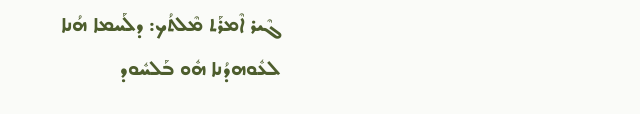ܓܶܝܪ ܐܶܡܪܰܬ ܡܶܠܬܳܟ: ܕܠܰܚܡܐ ܗܳܢܐ ܠܥܽܘܗܕܳܢܐ ܗܽܘ ܒܰܠܚܽܘܕ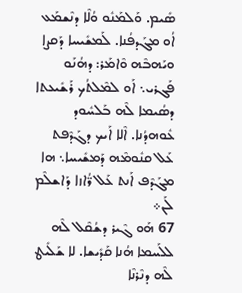ܣܺܝܡ. ܘܰܠܡܰܢܽܘ ܘܳܠܶܐ ܕܢܶܫܡܰܥ ܐܳܘ ܡܓܰܕܦܳܢܐ. ܠܰܡܫܺܝܚܐ ܕܰܩܨܐ ܘܝܰܗܒܶܗ ܘܶܐܡܰܪ: ܕܗܳܢܰܘ ܦܰܓܪܝ܆ ܐܰܘ ܠܡܶܠܬܳܟ ܪܰܫܺܝܥܬܐ ܕܣܳܝܡܐ ܠܶܗ ܒܰܠܚܽܘܕ ܥܽܘܗܕܳܢܐ. ܐܶܠܐ ܐܰܝܟ ܕܓܰܕܶܦܬ ܥܰܠ ܩܢܽܘܡܶܗ ܕܰܡܫܺܝܚܐ܆ ܗܐ ܡܓܰܕܶܦ ܐܰܢܬ ܥܰܠ ܪ̈ܳܐܙܐ ܕܰܐܫܠܶܡ ܠܰܢ܀
67 ܗܰܘ ܓܶܝܪ ܕܫܳܩܶܠ ܠܶܗ ܠܠܰܚܡܐ ܗܳܢܐ ܩܰܕܺܝܫܐ. ܠܐ ܫܰܠܺܝܛ ܠܶܗ ܕܢܶܪܢܶܐ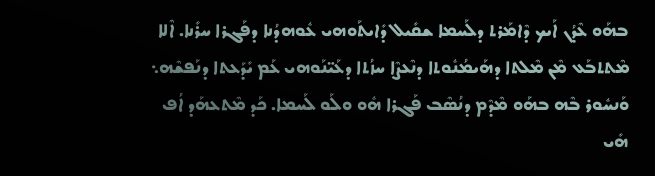ܒܗܰܘ ܥܶܕܳܢ ܐܰܝܟ ܕܶܐܡܰܪܬ ܕܠܰܚܡܐ ܫܩܺܝܠ ܕܺܐܝܬܰܘܗܝ ܥܽܘܗܕܳܢܐ ܕܦܰܓܪܐ ܚܪܺܢܐ. ܐܶܠܐ ܡܶܬܬܒܰܥ ܡܶܢ ܡܶܠܬܐ ܕܗܰܝܡܳܢܽܘܬܐ ܕܢܶܥܨܶܐ ܚܙܳܬܐ ܕܥܰܝ̈ܢܰܘܗܝ ܥܰܡ ܝܺܕܰܥܬܐ ܕܢܰܦܫܶܗ܆ ܘܰܢܚܽܘܪ ܒܶܗ ܒܗܰܘ ܡܶܕܶܡ ܕܢܳܣܶܒ ܦܰܓܪܐ ܗܽܘ ܘܠܰܘ ܠܰܚܡܐ. ܟܰܕ ܡܶܬܥܗܰܕ ܐܳܦ ܗܺܝ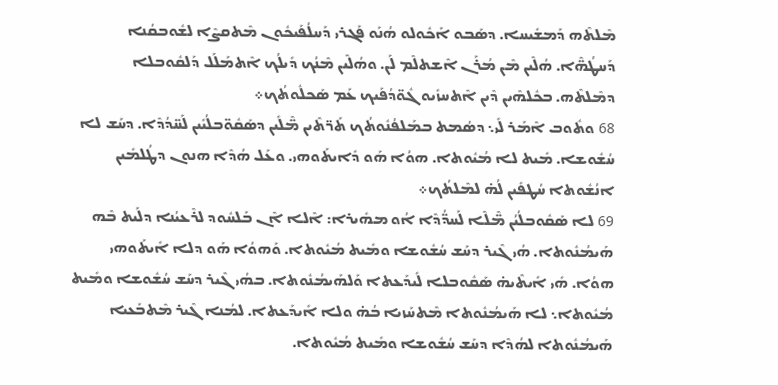ܡܶܠܬܶܗ ܕܰܡܫܺܝܚܐ. ܕܣܰܒܘ ܐܰܟܽܘܠܘ ܗܳܢܰܘ ܦܰܓܪܝ ܕܰܚܠܳܦܰܝܟܽܘܢ ܡܶܬܩܨܶܐ ܠܫܽܘܒܩܳܢܐ ܕܰܚܛܳܗ̈ܶܐ. ܗܳܠܶܝܢ ܡܶܢ ܡܳܪܰܢ ܐܶܫܬܠܶܡ ܠܰܢ. ܘܗܳܠܶܝܢ ܡܶܢܳܟ ܕܺܝܠܳܟ ܐܶܬܡܰܠܰܠ ܕܰܠܩܽܘܒܠܐ ܕܡܶܠܬܶܗ. ܒܟܽܠܗܶܝܢ ܕܶܝܢ ܐܶܬܚܙܺܝܘ ܓܽܘ̈ܕܳܦܰܝܟ ܥܰܡ ܣܰܟܠܽܘܬܳܟ܀
68 ܘܬܽܘܒ ܐܶܡܰܪ ܠܺܝ܆ ܕܣܳܡܬ ܒܡܰܠܦܳܢܽܘܬܳܟ ܬܰܪ̈ܬܶܝܢ ܡ̈ܶܠܺܝܢ ܕܣܰܩܽܘ̈ܒܠܳܝܺܝܢ ܠܰܚ̈ܕܳܕܶܐ. ܕܚܰܫ ܠܐ ܚܳܫܽܘܫܐ. ܡܺܝܬ ܠܐ ܡܳܝܽܘܬܐ. ܗܘܳܐ ܗܰܘ ܕܺܐܝܬܰܘܗܝ. ܘܥܰܠ ܗܳܕܶܐ ܗܢܘܢ ܕܛܳܠܡܺܝܢ ܐܢܳܫܽܘܬܐ ܚܳܛܦܺܝܢ ܠܳܗ̇ ܠܡܶܠܬܳܟ܀
69 ܠܐ ܣܰܩܽܘܒܠܳܝܳܢ ܡ̈ܶܠܶܐ ܠܰܚܕ̈ܳܕܶܐ ܐܳܘ ܡܗܺܝܪܐ: ܐܶܠܐ ܐܶܢ ܒܰܠܚܽܘܕ ܠܪܶܥܝܳܢܐ ܕܠܰܝܬ ܒܶܗ ܗܰܝܡܳܢܽܘܬܐ. ܗܳܝ ܓܶܝܪ ܕܚܰܫ ܚܳܫܽܘܫܐ ܘܡܺܝܬ ܡܳܝܽܘܬܐ. ܘܰܗܘܳܐ ܗܰܘ ܕܠܐ ܐܺܝܬܰܘܗܝ ܗܘܳܐ. ܗܺܝ ܐܺܝܬܶܝܗ̇ ܣܰܩܽܘܒܠܐ ܠܺܝܕܰܥܬܐ ܘܰܠܗܰܝܡܳܢܽܘܬܐ. ܒܗܳܝ ܓܶܝܪ ܕܚܰܫ ܚܳܫܽܘܫܐ ܘܡܺܝܬ ܡܳܝܽܘܬܐ܆ ܠܐ ܗܰܝܡܳܢܽܘܬܐ ܡܶܬܚܰܙܝܐ ܒܳܗ̇ ܘܠܐ ܐܺܝܕܰܥܬܐ. ܠܡܳܢܐ ܓܶܝܪ ܡܶܬܒܰܥܝܐ ܗܰܝܡܳܢܽܘܬܐ ܠܗܳܕܶܐ ܕܚܰܫ ܚܳܫܽܘܫܐ ܘܡܺܝܬ ܡܳܝܽܘܬܐ.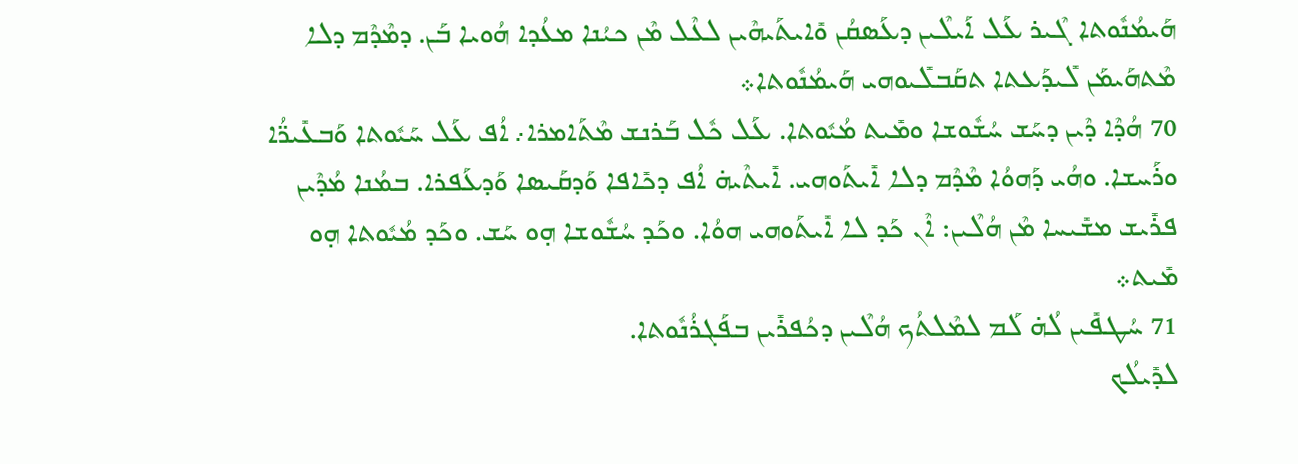ܗܰܝܡܳܢܽܘܬܐ ܓܶܝܪ ܥܰܠ ܐܰܝܠܶܝܢ ܕܥܰܣܩܳܢ ܘܺܐܝܬܰܝܗܶܝܢ ܠܥܶܠ ܡܶܢ ܟܝܳܢܐ ܡܥܳܕܐ ܗܳܘܝܐ ܒܰܢ. ܕܡܶܕܶܡ ܕܠܐ ܡܶܬܗܰܝܡܰܢ ܠܺܝܕܰܥܬܐ ܬܩܰܒܠܺܝܘܗܝ ܗܰܝܡܳܢܽܘܬܐ܀
70 ܗܳܕܶܐ ܕܶܝܢ ܕܚܰܫ ܚܳܫܽܘܫܐ ܘܡܺܝܬ ܡܳܝܽܘܬܐ. ܥܰܠ ܟܽܠ ܒܰܪܢܫ ܡܶܬܰܐܡܪܐ܇ ܐܳܦ ܥܰܠ ܚܰܝܽܘܬܐ ܘܰܒܥܺܝܪ̈ܳܐ ܘܪܰܚܫܐ. ܘܗܳܝ ܕܰܗܘܳܐ ܡܶܕܶܡ ܕܠܐ ܐܺܝܬܰܘܗܝ. ܐܺܝܬܶܝܗ̇ ܐܳܦ ܕܟܺܐܦܐ ܘܰܕܩܰܝܣܐ ܘܰܕܥܰܦܪܐ. ܒܡܳܢܐ ܡܳܕܶܝܢ ܦܪܺܝܫ ܡܫܺܝܚܐ ܡܶܢ ܗܳܠܶܝܢ: ܐܶܢ ܟܰܕ ܠܐ ܐܺܝܬܰܘܗܝ ܗܘܳܐ. ܘܟܰܕ ܚܳܫܽܘܫܐ ܗ̣ܘ ܚܰܫ. ܘܟܰܕ ܡܳܝܽܘܬܐ ܗ̣ܘ ܡܺܝܬ܀
71 ܚܳܛܦܺܝܢ ܠܳܗ̇ ܠܰܡ ܠܡܶܠܬܳܟ ܗܳܠܶܝܢ ܕܟܳܦܪܺܝܢ ܒܦܰܓܪܳܢܽܘܬܐ.
ܠܕܺܝܠܳܟ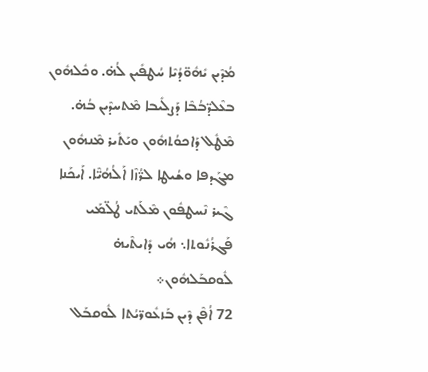ܡܳܕܶܝܢ ܝܺܗܽܘ̈ܕܳܝܶܐ ܚܳܛܦܺܝܢ ܠܳܗ̇. ܘܟܽܠܗܽܘܢ ܒܥܶܠܕ̈ܒܳܒܶܐ ܕܰܨܠܺܝܒܐ ܡܶܬܚܕܶܝܢ ܒܳܗ̇. ܡܶܛܽܠ ܕܰܐܟܘܳܬܗܽܘܢ ܘܝܰܬܺܝܪ ܡܶܢܗܽܘܢ ܡܓܰܕܦܐ ܘܫܳܝܛܐ ܠܪ̈ܳܙܶܐ ܐܰܠܳܗܳܝ̈ܶܐ. ܐܰܝܟܰܢܐ ܓܶܝܪ ܢܶܚܛܦܽܘܢ ܡܶܠܰܬܝ ܛܳܠ̈ܡܰܝ ܦܰܓܪܳܢܽܘܬܐ܆ ܗܳܝ ܕܺܐܝܬܶܝܗ̇ ܠܽܘܩܒܰܠܗܽܘܢ܀
72 ܐܳܦܶܢ ܕܶܝܢ ܒܰܙܥܽܘܪ̈ܝܳܬܐ ܠܽܘܩܒܰܠ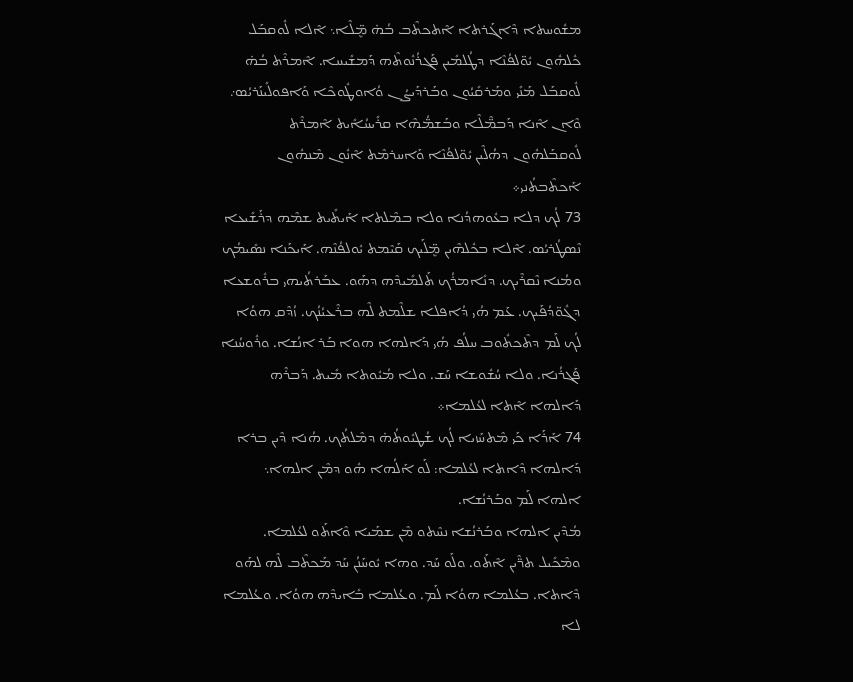ܡܫܽܘܚܬܐ ܕܶܐܓܰܪܬܐ ܐܶܬܟܬܶܒ ܒܳܗ̇ ܡܷ̈ܠܶܐ܆ ܐܶܠܐ ܠܽܘܩܒܰܠ ܟܽܠܗܽܘܢ ܝܽܘ̈ܠܦܳܢܶܐ ܕܛܳܠܡܺܝܢ ܦܰܓܪܳܢܽܘܬܶܗ ܕܰܡܫܺܝܚܐ. ܐܶܡܪܶܬ ܒܳܗ̇ ܠܽܘܩܒܰܠ ܡܰܢܺܝ ܘܡܰܪܩܺܝܳܘܢ ܘܒܰܪܕܰܝܨܳܢ ܘܳܐܘܛܽܘܟܶܐ ܘܰܐܦܘܠܺܝܢܰܪܝܳܣ܇ ܘܶܐܢ ܐܶܢܐ ܕܰܒܡ̈ܶܠܶܐ ܘܒܰܫܡ̈ܳܗܶܐ ܩܪܺܝܚܳܐܺܝܬ ܐܶܡܪܶܬ ܠܽܘܩܒܰܠܗܽܘܢ ܕܗܳܠܶܝܢ ܝܽܘ̈ܠܦܳܢܶܐ ܘܰܐܚܪܡܶܬ ܐܶܢܽܘܢ ܡܶܢܗܽܘܢ ܐܰܟܬܶܒܬܳܢܝ܀
73 ܠܳܟ ܕܠܐ ܒܥܽܘܗܕܳܢܐ ܘܠܐ ܒܡܶܠܬܐ ܐܰܝܬܺܝܬ ܫܡܶܗ ܕܪܰܫܺܝܥܐ ܢܶܣܛܳܪܝܳܣ. ܐܶܠܐ ܒܟܽܠܗܶܝܢ ܡܷ̈ܠܰܝܟ ܩܰܝܶܡܬ ܝܽܘܠܦܳܢܶܗ. ܐܰܝܟܰܢܐ ܢܣܺܝܡܳܟ ܘܡܳܢܐ ܢܶܩܪܶܝܟ. ܕܢܺܐܡܪܳܟ ܬܰܠܡܺܝܕܶܗ ܕܗܰܘ. ܥܒܰܪܬܳܝܗܝ ܒܪܽܘܫܥܐ ܕܓܽܘ̈ܕܳܦܰܝܟ. ܥܰܡ ܗܳܝ ܕܳܐܦܠܐ ܫܠܶܡܬ ܠܶܗ ܒܪܶܥܝܳܢܳܟ. ܙܳܕܶܩ ܗܘܳܐ ܠܳܟ ܠܰܡ ܕܬܶܟܬܽܘܒ ܚܠܳܦ ܗܳܝ ܕܰܐܠܗܐ ܗܘܐ ܒܰܪ ܐܢܳܫܐ. ܘܪܽܘܚܳܢܐ ܦܰܓܪܳܢܐ. ܘܠܐ ܚܳܫܽܘܫܐ ܚܰܫ. ܘܠܐ ܡܳܝܽܘܬܐ ܡܺܝܬ. ܕܰܒܪܶܗ ܕܰܐܠܗܐ ܐܶܬܐ ܠܥܳܠܡܐ܀
74 ܐܰܪܰܐ ܟܰܝ ܡܶܬܚܰܙܝܐ ܠܳܟ ܫܳܛܝܽܘܬܳܗ̇ ܕܡܶܠܬܳܟ. ܗܳܢܐ ܕܶܝܢ ܒܪܐ ܕܰܐܠܗܐ ܕܶܐܬܐ ܠܥܳܠܡܐ: ܠܰܘ ܐܰܠܳܗܐ ܗܽܘ ܕܡܶܢ ܐܠܗܐ܆
ܐܠܗܐ ܠܰܡ ܘܒܰܪܢܳܫܐ.
ܡܳܕܶܝܢ ܐܠܗܐ ܘܒܰܪܢܳܫܐ ܢܚܶܬܘ ܡܶܢ ܫܡܰܝܐ ܘܶܐܬܰܘ ܠܥܳܠܡܐ. ܘܡܶܟܺܝܠ ܬܪ̈ܶܝܢ ܐܶܬܰܘ. ܘܠܰܘ ܚܰܕ. ܘܗܐ ܝܽܘܚܰܢܳܢ ܚܰܕ ܡܰܟܬܶܒ ܠܶܗ ܠܗܰܘ ܕܶܐܬܐ. ܒܥܳܠܡܐ ܗܘܳܐ ܠܰܡ. ܘܥܳܠܡܐ ܒܺܐܝܕܶܗ ܗܘܳܐ. ܘܥܳܠܡܐ ܠܐ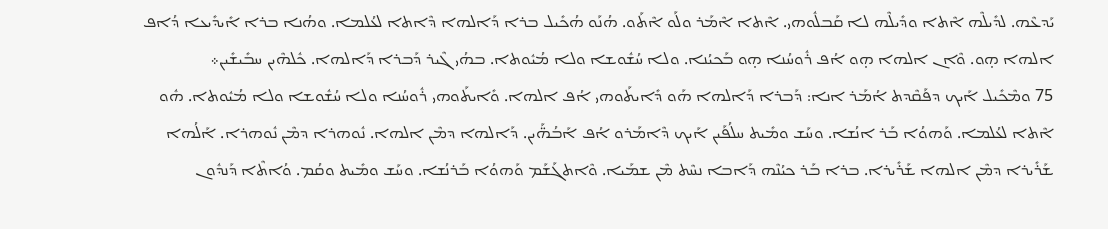ܝܰܕܥܶܗ. ܠܕܺܝܠܶܗ ܐܶܬܐ ܘܕܺܝܠܶܗ ܠܐ ܩܰܒܠܽܘܗܝ. ܐܶܬܐ ܐܶܡܰܪ ܘܠܰܘ ܐܶܬܰܘ. ܗܳܢܰܘ ܗܳܟܺܝܠ ܒܪܐ ܕܰܐܠܗܐ ܕܶܐܬܐ ܠܥܳܠܡܐ. ܘܗܳܢܐ ܒܪܐ ܐܺܝܕܺܝܥܐ ܕܳܐܦ ܐܠܗܐ ܗ̣ܘ. ܘܶܐܢ ܐܠܗܐ ܗ̣ܘ ܐܳܦ ܪܽܘܚܳܢܐ ܗ̣ܘ ܒܰܟܝܳܢܐ. ܘܠܐ ܚܳܫܽܘܫܐ ܘܠܐ ܡܳܝܽܘܬܐ. ܒܗܳܝ ܓܶܝܪ ܕܰܒܪܐ ܕܰܐܠܗܐ. ܟܽܠܗܶܝܢ ܚܒܺܝܫܺܝܢ܀
75 ܘܡܶܟܺܝܠ ܐܰܝܟ ܕܦܰܩܶܕܬ ܐܳܡܰܪ ܐܢܐ: ܕܰܒܪܐ ܕܰܐܠܗܐ ܗܰܘ ܕܺܐܝܬܰܘܗܝ ܐܳܦ ܐܠܗܐ. ܘܺܐܝܬܰܘܗܝ ܪܽܘܚܳܢܐ ܘܠܐ ܚܳܫܽܘܫܐ ܘܠܐ ܡܳܝܽܘܬܐ. ܗܽܘ ܐܶܬܐ ܠܥܳܠܡܐ. ܘܰܗܘܳܐ ܒܰܪ ܐܢܳܫܐ. ܘܚܰܫ ܘܡܺܝܬ ܚܠܳܦܰܝܢ ܐܰܝܟ ܕܶܐܡܰܪܘ ܐܳܦ ܐܰܒܳܗ̈ܰܝܢ. ܕܰܐܠܗܐ ܕܡܶܢ ܐܠܗܐ. ܢܽܘܗܪܐ ܕܡܶܢ ܢܽܘܗܪܐ. ܐܰܠܳܗܐ ܫܰܪܺܝܪܐ ܕܡܶܢ ܐܠܗܐ ܫܰܪܺܝܪܐ. ܒܪܐ ܒܰܪ ܟܝܳܢܶܗ ܕܰܐܒܐ ܢܚܶܬ ܡܶܢ ܫܡܰܝܐ. ܘܶܐܬܓܰܫܰܡ ܘܰܗܘܳܐ ܒܰܪܢܳܫܐ. ܘܚܰܫ ܘܡܺܝܬ ܘܩܳܡ. ܘܳܐܬܶܐ ܕܰܢܕܽܘܢ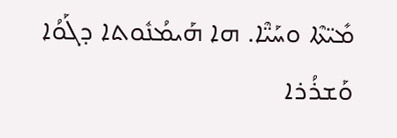ܡܺܝ̈ܬܶܐ ܘܚܰܝ̈ܶܐ. ܗܐ ܗܰܝܡܳܢܽܘܬܐ ܕܓܰܘܳܐ ܘܰܫܪܳܪܐ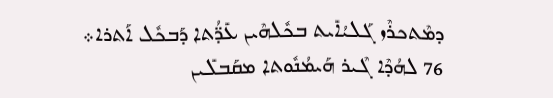ܕܡܶܬܟܪܶܙ ܓܰܠܝܳܐܺܝܬ ܒܟܽܠܗܶܝܢ ܥܺܕ̈ܳܬܐ ܕܰܒܟܽܠ ܐܰܬܪܐ܀
76 ܠܗܳܕܶܐ ܓܶܝܪ ܗܰܝܡܳܢܽܘܬܐ ܡܩܰܒܠܺܝܢ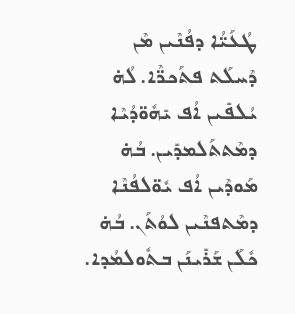ܛܳܥܰܝ̈ܳܐ ܕܦܳܢܶܝܢ ܡܶܢ ܕܶܚܠܰܬ ܦܬܰܟܪ̈ܶܐ. ܠܳܗ̇ ܝܳܠܦܺܝܢ ܐܳܦ ܝܺܗܽܘ̈ܕܳܝܶܐ ܕܡܶܬܬܰܠܡܕܺܝܢ. ܒܳܗ̇ ܡܰܘܕܶܝܢ ܐܳܦ ܝܽܘ̈ܠܦܳܢܶܐ ܕܡܶܬܦܢܶܝܢ ܠܘܳܬܰܢ. ܒܳܗ̇ ܟܽܠܰܢ ܫܰܪܺܝܢܰܢ ܒܬܽܘܠܡܳܕܐ.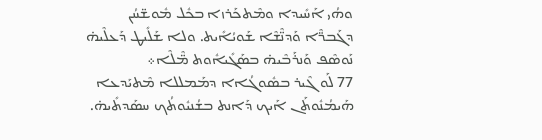ܘܗܳܝ ܐܰܚܺܝܕܐ ܘܡܶܬܟܰܪܙܐ ܒܟܽܠ ܡܽܘܫ̈ܚܳܢ ܕܓܰܒܪ̈ܶܐ ܘܰܕܢ̈ܶܫܶܐ ܫܰܘܝܳܐܺܝܬ. ܘܠܐ ܫܰܠܺܝܛ ܕܰܥܠܶܝܗ̇ ܢܰܘܣܶܦ ܘܰܢܪܰܒܶܝܗ̇ ܒܣܰܓܺܝܐܽܘܬ ܡ̈ܶܠܶܐ܀
77 ܠܰܘ ܓܶܝܪ ܒܣܽܘܓܳܐܐ ܕܡܰܡܠܠܐ ܡܶܬܝܰܕܥܐ ܗܰܝܡܳܢܽܘܬܰܢ ܐܰܝܟ ܕܰܐܢܬ ܒܫܳܢܝܽܘܬܳܟ ܚܣܰܕܬܺܝܗ̇.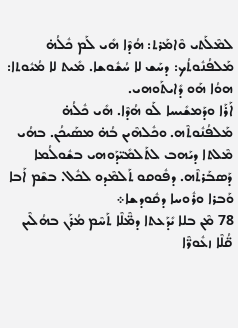ܠܡܶܠܰܬܝ ܘܶܐܡܰܪܬ: ܗܳܕܶܐ ܗܺܝ ܠܰܡ ܟܽܠܳܗ̇ ܡܰܠܦܳܢܽܘܬܳܟ: ܕܚܰܫ ܠܐ ܚܳܫܽܘܫܐ. ܡܺܝܬ ܠܐ ܡܳܝܽܘܬܐ: ܗܘܳܐ ܗܰܘ ܕܺܐܝܬܰܘܗܝ.
ܐܰܪܰܐ ܘܕܰܡܫܺܝܚܐ ܠܰܘ ܗܳܕܶܐ. ܗܺܝ ܟܽܠܳܗ̇ ܡܰܠܦܳܢܽܘܬܶܗ. ܘܟܽܠܗܶܝܢ ܒܳܗ̇ ܡܣܰܝܟܳܢ. ܒܗܳܝ ܡܶܠܬܐ ܕܝܰܗܒ ܠܬܰܠܡܺܝ̈ܕܰܘܗܝ ܒܫܽܘܠܳܡܐ ܕܰܣܒܰܪܬܶܗ. ܕܦܽܘܩܘ ܬܰܠܡܶܕܘ ܠܟܽܠ. ܒܫܶܡ ܐܰܒܐ ܘܰܒܪܐ ܘܪܽܘܚܐ ܕܩܽܘܕܫܐ܀
78 ܡܶܢ ܒܠܐ ܝܺܕܰܥܬܐ ܕܡ̈ܶܠܶܐ ܬܰܚܶܡ ܡܳܪܰܢ ܒܗܳܠܶܝܢ ܩ̈ܳܠܶܐ ܙܥܽܘܪ̈ܶܐ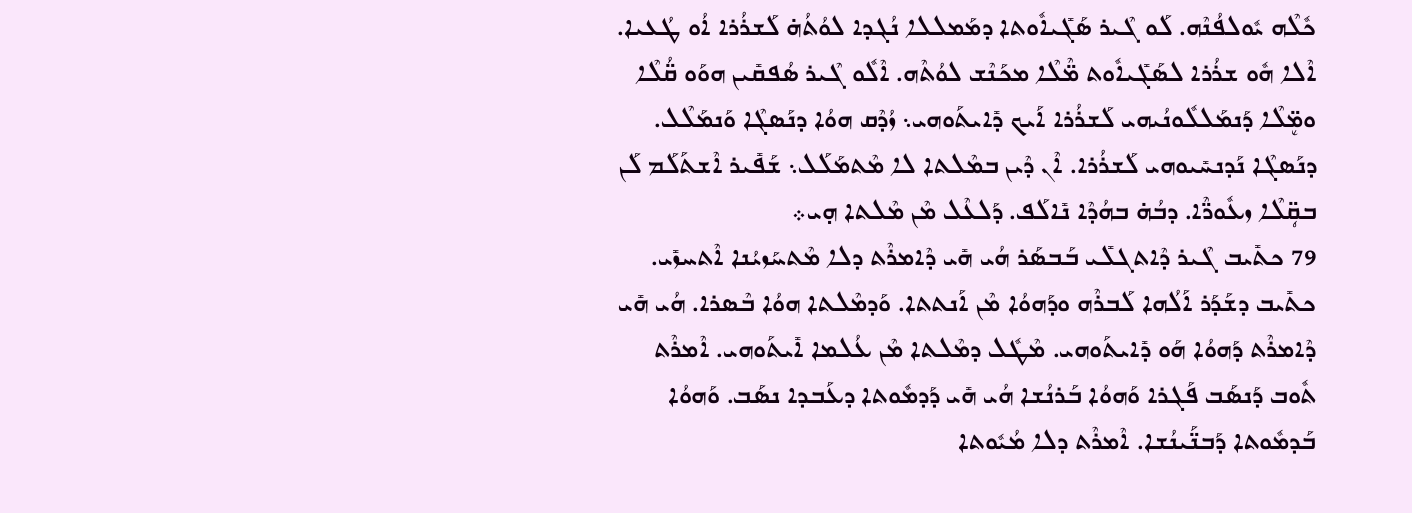ܟܽܠܶܗ ܝܽܘܠܦܳܢܶܗ. ܠܰܘ ܓܶܝܪ ܣܰܓܺܝܐܽܘܬܐ ܕܡܰܡܠܠܐ ܢܳܓܕܐ ܠܘܳܬܳܗ̇ ܠܰܫܪܳܪܐ ܐܳܘ ܛܳܥܝܐ. ܐܶܠܐ ܗܽܘ ܫܪܳܪܐ ܠܣܰܓܺܝܐܽܘܬ ܡ̈ܶܠܶܐ ܡܟܰܢܶܫ ܠܘܳܬܶܗ. ܐܶܠܽܘ ܓܶܝܪ ܣܳܦܩܺܝܢ ܗܘܰܘ ܩ̈ܳܠܶܐ ܘܡܷ̈ܠܶܐ ܕܰܢܡܰܠܠܽܘܢܳܝܗܝ ܠܰܫܪܳܪܐ ܐܰܝܟ ܕܺܐܝܬܰܘܗܝ܆ ܙܳܕܶܩ ܗܘܳܐ ܕܢܰܣܓܶܐ ܘܰܢܡܰܠܶܠ. ܕܢܰܣܓܶܐ ܢܰܕܢܚܺܝܘܗܝ ܠܰܫܪܳܪܐ. ܐܶܢ ܕܶܝܢ ܒܡܶܠܬܐ ܠܐ ܡܶܬܡܰܠܰܠ܆ ܫܰܦܺܝܪ ܐܶܫܬܰܠܰܡ ܠܰܢ ܒܩܴ̈ܠܶܐ ܙܥܽܘܪ̈ܶܐ. ܕܒܳܗ̇ ܒܗܳܕܶܐ ܢܺܐܠܰܦ. ܕܰܠܥܶܠ ܡܶܢ ܡܶܠܬܐ ܗ̣ܝ܀
79 ܟܬܺܝܒ ܓܶܝܪ ܕܶܐܬܓܠܺܝ ܒܰܒܣܰܪ ܗܳܝ ܗܺܝ ܕܶܐܡܪܶܬ ܕܠܐ ܡܶܬܚܰܙܝܳܢܐ ܐܶܬܚܙܺܝ. ܟܬܺܝܒ ܕܫܰܕܰܪ ܐܰܠܳܗܐ ܠܰܒܪܶܗ ܘܕܰܗܘܳܐ ܡܶܢ ܐܰܢܬܬܐ. ܘܰܕܡܶܠܬܐ ܗܘܳܐ ܒܶܣܪܐ. ܗܳܝ ܗܺܝ ܕܶܐܡܪܶܬ ܕܰܗܘܳܐ ܗܰܘ ܕܺܐܝܬܰܘܗܝ. ܡܶܛܽܠ ܕܡܶܠܬܐ ܡܶܢ ܥܳܠܡܐ ܐܺܝܬܰܘܗܝ. ܐܶܡܪܶܬ ܬܽܘܒ ܕܰܢܣܰܒ ܦܰܓܪܐ ܘܰܗܘܳܐ ܒܰܪܢܳܫܐ ܗܳܝ ܗܺܝ ܕܰܕܡܽܘܬܐ ܕܥܰܒܕܐ ܢܣܰܒ. ܘܰܗܘܳܐ ܒܰܕܡܽܘܬܐ ܕܰܒܢ̈ܰܝܢܳܫܐ. ܐܶܡܪܶܬ ܕܠܐ ܡܳܝܽܘܬܐ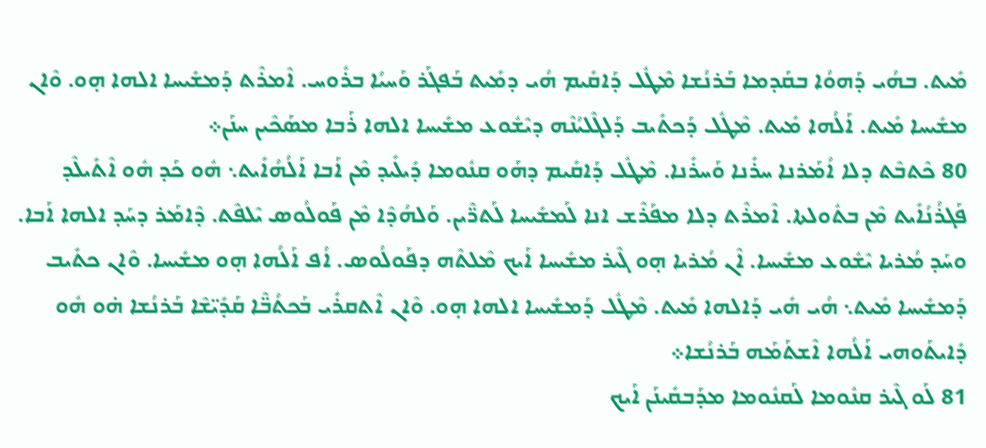ܡܺܝܬ. ܒܗܳܝ ܕܰܗܘܳܐ ܒܩܰܕܡܐ ܒܰܪܢܳܫܐ ܡܶܛܽܠ ܕܰܐܩܺܝܡ ܗܳܝ ܕܡܺܝܬ ܒܰܦܓܰܪ ܘܰܚܝܳܐ ܒܪܽܘܚ. ܐܶܡܪܶܬ ܕܰܡܫܺܝܚܐ ܐܠܗܐ ܗ̣ܘ. ܘܶܐܢ ܡܫܺܝܚܐ ܡܺܝܬ. ܐܰܠܳܗܐ ܡܺܝܬ. ܡܶܛܽܠ ܕܰܟܬܺܝܒ ܕܰܠܓܶܠܝܳܢܶܗ ܕܝܶܫܽܘܥ ܡܫܺܝܚܐ ܐܠܗܐ ܪܰܒܐ ܡܣܰܟܶܝܢ ܚܢܰܢ܀
80 ܟܶܬܒܶܬ ܕܠܐ ܐܳܡܰܪܢܐ ܚܪܺܢܐ ܘܰܚܪܺܢܐ. ܡܶܛܽܠ ܕܰܐܩܺܝܡ ܕܗܰܘ ܩܢܽܘܡܐ ܕܺܝܠܺܝܕ ܡܶܢ ܐܰܒܐ ܐܰܠܳܗܳܐܺܝܬ܆ ܗܽܘ ܟܰܕ ܗܽܘ ܐܶܬܺܝܠܶܕ ܦܰܓܪܳܢܳܐܺܝܬ ܡܶܢ ܒܬܽܘܠܬܐ. ܐܶܡܪܶܬ ܕܠܐ ܡܦܰܪܶܫ ܐܢܐ ܠܰܡܫܺܝܚܐ ܠܰܬܪ̈ܶܝܢ. ܘܰܠܗܳܕܶܐ ܡܶܢ ܦܰܘܠܳܘܣ ܝܶܠܦܶܬ. ܕܶܐܡܰܪ ܕܚܰܕ ܐܠܗܐ ܐܰܒܐ. ܘܚܰܕ ܡܳܪܝܐ ܝܶܫܽܘܥ ܡܫܺܝܚܐ. ܐܶܢ ܡܳܪܝܐ ܗ̣ܘ ܓܶܝܪ ܡܫܺܝܚܐ ܐܰܝܟ ܡܶܠܬܶܗ ܕܦܰܘܠܳܘܣ. ܐܳܦ ܐܰܠܳܗܐ ܗ̣ܘ ܡܫܺܝܚܐ. ܘܶܐܢ ܟܬܺܝܒ ܕܰܡܫܺܝܚܐ ܡܺܝܬ܆ ܗܳܝ ܗܺܝ ܕܰܐܠܗܐ ܡܺܝܬ. ܡܶܛܽܠ ܕܰܡܫܺܝܚܐ ܐܠܗܐ ܗ̣ܘ. ܘܶܐܢ ܐܶܬܩܪܺܝ ܒܰܟܬܳܒ̈ܶܐ ܩܰܕܺܝ̈ܫܶܐ ܒܰܪܢܳܫܐ ܗ̇ܘ ܗܽܘ ܕܺܐܝܬܰܘܗܝ ܐܰܠܳܗܐ ܐܶܫܬܰܡܰܗ ܒܰܪܢܳܫܐ܀
81 ܠܰܘ ܓܶܝܪ ܩܢܽܘܡܐ ܠܰܩܢܽܘܡܐ ܡܕܰܒܩܺܝܢܰܢ ܐܰܝܟ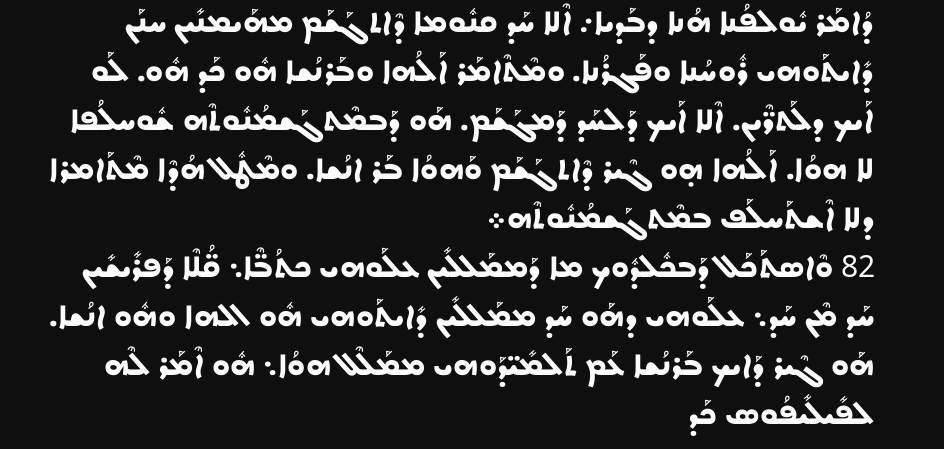ܕܳܐܡܰܪ ܝܽܘܠܦܳܢܐ ܗܳܢܐ ܕܒܰܕܝܐ܇ ܐܶܠܐ ܚܰܕ ܩܢܽܘܡܐ ܕܶܐܬܓܰܫܰܡ ܡܗܰܝܡܢܺܝܢ ܚܢܰܢ ܕܺܐܝܬܰܘܗܝ ܪܽܘܚܳܢܐ ܘܦܰܓܪܳܢܐ. ܘܡܶܬܶܐܡܰܪ ܐܰܠܳܗܐ ܘܒܰܪܢܳܫܐ ܗܽܘ ܟܰܕ ܗܽܘ. ܠܰܘ ܐܰܝܟ ܕܠܰܬܪ̈ܶܝܢ. ܐܶܠܐ ܐܰܝܟ ܕܰܠܚܰܕ ܕܰܡܓܰܫܰܡ. ܗܰܘ ܕܰܒܡܶܬܓܰܫܡܳܢܽܘܬܶܗ ܫܽܘܚܠܳܦܐ ܠܐ ܗܘܳܐ. ܐܰܠܳܗܐ ܗ̣ܘ ܓܶܝܪ ܕܶܐܬܓܰܫܰܡ ܘܰܗܘܳܐ ܒܰܪ ܐܢܳܫܐ. ܘܡܶܛܽܠ ܗܳܕܶܐ ܡܶܬܰܐܡܪܐ ܕܠܐ ܐܶܫܬܰܚܠܰܦ ܒܡܶܬܓܰܫܡܳܢܽܘܬܶܗ܀
82 ܘܶܐܣܬܰܟܰܠ ܕܰܒܟܽܠܕܽܘܟ ܡܐ ܕܰܡܡܰܠܠܺܝܢ ܥܠܰܘܗܝ ܟܬܳܒ̈ܶܐ܆ ܩ̈ܳܠܶܐ ܕܰܦܪܺܝܫܺܝܢ ܚܰܕ ܡܶܢ ܚܰܕ܆ ܥܠܰܘܗܝ ܕܗܰܘ ܚܰܕ ܡܡܰܠܠܺܝܢ ܕܺܐܝܬܰܘܗܝ ܗܽܘ ܐܠܗܐ ܘܗܽܘ ܐܢܳܫܐ. ܗܰܘ ܓܶܝܪ ܕܰܐܝܟ ܒܰܪܢܳܫܐ ܥܰܡ ܬܰܠܡܺܝ̈ܕܰܘܗܝ ܡܡܰܠܶܠ ܗܘܳܐ܆ ܗܽܘ ܐܶܡܰܪ ܠܶܗ ܠܦܺܝܠܺܝܦܳܘܣ ܟܰܕ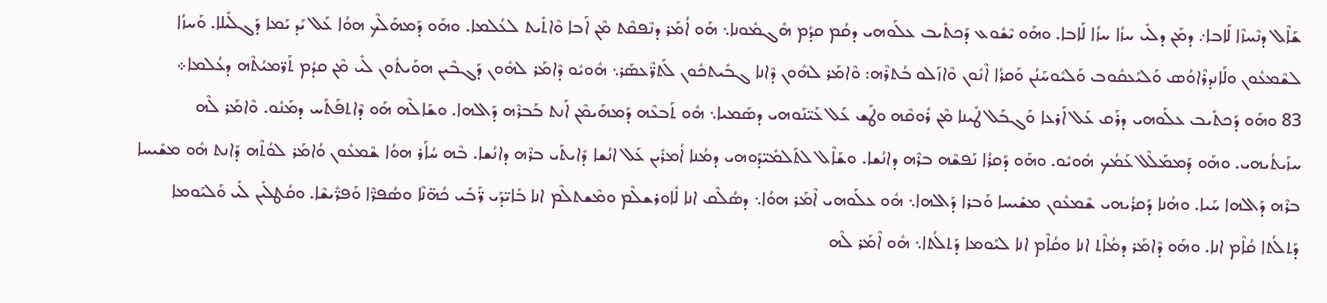ܫܰܐܶܠ ܕܢܶܚܙܶܐ ܠܰܐܒܐ܇ ܕܡܰܢ ܕܠܺܝ ܚܙܳܐ ܚܙܳܐ ܠܰܐܒܐ. ܘܗܰܘ ܝܶܫܽܘܥ ܕܰܟܬܺܝܒ ܥܠܰܘܗܝ ܕܩܳܡ ܩܕܳܡ ܗܺܓܡܽܘܢܐ܆ ܗܰܘ ܐܳܡܰܪ ܕܢܶܦܩܶܬ ܡܶܢ ܐܰܒܐ ܘܶܐܬܺܝܬ ܠܥܳܠܡܐ. ܘܗܰܘ ܕܰܡܗܰܠܶܟ ܗܘܳܐ ܥܰܠ ܝܰܕ ܝܰܡܐ ܕܰܓܠܺܝܠܐ. ܘܰܚܙܳܐ ܠܫܶܡܥܽܘܢ ܘܠܰܐܢܕܪܶܐܘܳܣ ܘܰܠܝܰܥܩܽܘܒ ܘܰܠܝܽܘܚܰܢܳܢ ܘܰܩܪܳܐ ܐܶܢܽܘܢ ܘܶܐܙܰܠܘ ܒܳܬܪܶܗ: ܘܶܐܡܰܪ ܠܗܽܘܢ ܕܶܐܢܐ ܓܒܺܝܬܟܽܘܢ ܠܰܬܪ̈ܶܥܣܰܪ܆ ܗܽܘܝܽܘ ܕܶܐܡܰܪ ܠܗܽܘܢ ܕܰܓܒܶܝܢ ܗܘܰܝܬܽܘܢ ܠܺܝ ܡܶܢ ܩܕܳܡ ܬܰܪ̈ܡܝܳܬܶܗ ܕܥܳܠܡܐ܀
83 ܘܗܰܘ ܕܰܟܬܺܝܒ ܥܠܰܘܗܝ ܕܪܰܩ ܥܰܠ ܐܰܪܥܐ ܘܰܓܒܰܠ ܛܺܝܢܐ ܡܶܢ ܪܽܘܩܶܗ ܘܛܰܫ ܥܰܠ ܥܰܝ̈ܢܰܘܗܝ ܕܣܰܡܝܐ܆ ܗܽܘ ܬܰܒܥܶܗ ܕܰܡܗܰܝܡܶܢ ܐܰܢܬ ܒܰܒܪܶܗ ܕܰܐܠܗܐ. ܘܫܰܐܠܶܗ ܗܰܘ ܕܶܐܬܦܰܬܰܚ ܕܡܰܢܽܘ. ܘܶܐܡܰܪ ܠܶܗ ܚܙܰܝܬܳܝܗܝ. ܘܗܰܘ ܕܰܡܡܰܠܶܠ ܥܰܡܳܟ ܗܽܘܝܽܘ. ܘܗܰܘ ܕܰܩܪܳܐ ܢܰܦܫܶܗ ܒܪܶܗ ܕܐܢܳܫܐ. ܘܫܰܐܶܠ ܠܬܰܠܡܺܝ̈ܕܰܘܗܝ ܕܡܳܢܐ ܐܳܡܪܺܝܢ ܥܰܠ ܐܢܳܫܐ ܕܺܐܝܬܰܝ ܒܪܶܗ ܕܐܢܳܫܐ. ܒܶܗ ܚܳܐܰܪ ܗܘܳܐ ܫܶܡܥܽܘܢ ܘܳܐܡܰܪ ܠܘܳܬܶܗ ܕܰܐܢܬ ܗܽܘ ܡܫܺܝܚܐ ܒܪܶܗ ܕܰܐܠܗܐ ܚܰܝܐ. ܘܗܳܢܐ ܕܰܩܪܳܝܗܝ ܫܶܡܥܽܘܢ ܡܫܺܝܚܐ ܘܰܒܪܐ ܕܰܐܠܗܐ܆ ܗܽܘ ܥܠܰܘܗܝ ܐܶܡܰܪ ܗܘܳܐ܆ ܕܣܳܠܶܩ ܐܢܐ ܠܽܐܘܪܫܠܶܡ ܘܡܶܫܬܠܶܡ ܐܢܐ ܒܺܐܝ̈ܕܰܝ ܪ̈ܰܒܰܝ ܟܳܗ̈ܢܶܐ ܘܣܳܦܪ̈ܶܐ ܘܰܦܪ̈ܺܝܫܶܐ. ܘܩܳܛܠܺܝܢ ܠܺܝ ܘܰܠܝܰܘܡܐ ܕܰܬܠܳܬܐ ܩܳܐܶܡ ܐܢܐ. ܘܗܰܘ ܕܶܐܡܰܪ ܕܡܳܐܶܬ ܐܢܐ ܘܩܳܐܶܡ ܐܢܐ ܠܝܰܘܡܐ ܕܰܬܠܳܬܐ܆ ܗܽܘ ܐܶܡܰܪ ܠܶܗ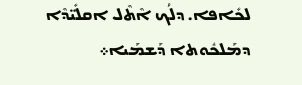ܠܟܺܐܦܐ. ܕܠܳܟ ܐܶܬܶܠ ܐܩܠܺܝ̈ܕܶܐ ܕܡܰܠܟܽܘܬܐ ܕܰܫܡܰܝܐ܀